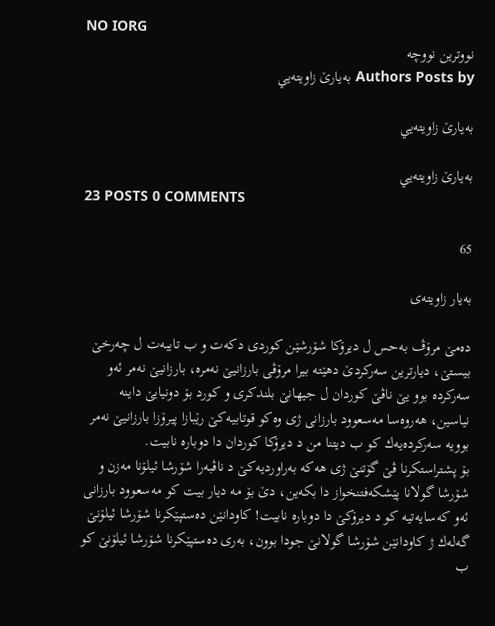NO IORG
نووترين نووچه
Authors Posts by به‌يارێ زاويته‌يي

به‌يارێ زاويته‌يي

به‌يارێ زاويته‌يي
23 POSTS 0 COMMENTS

65

به‌یار زاویته‌ى

ده‌مێ مرۆڤ به‌حس ل دیرۆكا شۆرشێن كوردى دكه‌ت و ب تایبه‌ت ل چه‌رخێ بیستێ، دیارترین سه‌ركردێ دهێته‌ بیرا مرۆڤى بارزانیێ نه‌مره‌، بارزانیێ نه‌مر ئه‌و سه‌ركرده‌ بوو یێ ناڤێ كوردان ل جیهانێ بلندكرى و كورد بۆ دونیایێ داینه‌ نیاسین، هه‌روه‌سا مه‌سعوود بارزانى ژى وه‌كو قوتابیه‌كێ رێبازا پیرۆزا بارزانیێ نه‌مر بوویه‌ سه‌ركرده‌یه‌ك كو ب دیتنا من د دیرۆكا كوردان دا دوباره‌ نابیت.
بۆ پشتراستكرنا ڤێ گۆتنێ ژى هه‌كه‌ به‌راوردیه‌كێ د ناڤبه‌را شۆرشا ئیلۆنا مه‌زن و شۆرشا گولانا پێشكه‌فتنخواز دا بكه‌ین، دێ بۆ مه‌ دیار بیت كو مه‌سعوود بارزانى ئه‌و كه‌سایه‌تیه‌ كو د دیرۆكێ دا دوباره‌ نابیت! كاودانێن ده‌ستپێكرنا شۆرشا ئیلۆنێ گه‌له‌ك ژ كاودانێن شۆرشا گولانێ جودا بوون، به‌رى ده‌ستپێكرنا شۆرشا ئیلۆنێ كو ب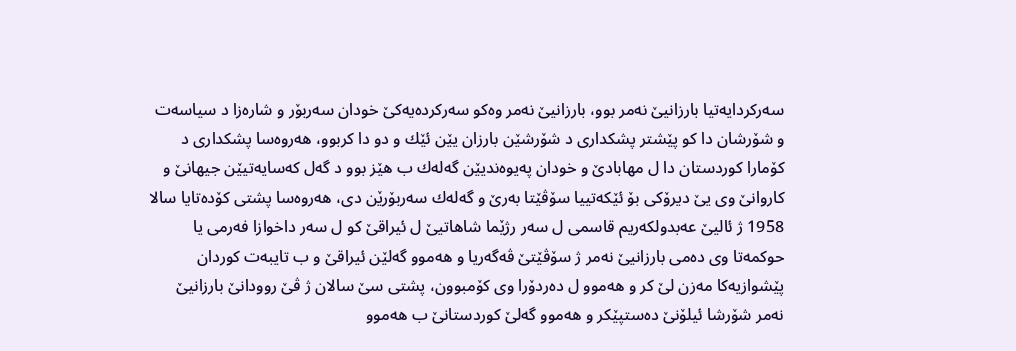سه‌ركردایه‌تیا بارزانیێ نه‌مر بوو، بارزانیێ نه‌مر وه‌كو سه‌ركرده‌یه‌كێ خودان سه‌ربۆر و شاره‌زا د سیاسه‌ت و شۆرشان دا كو پێشتر پشكدارى د شۆرشێن بارزان یێن ئێك و دو دا كربوو، هه‌روه‌سا پشكدارى د كۆمارا كوردستان دا ل مهابادێ و خودان په‌یوه‌ندیێن گه‌له‌ك ب هێز بوو د گه‌ل كه‌سایه‌تیێن جیهانێ و كاروانێ وى یێ دیرۆكى بۆ ئێكه‌تییا سۆڤێتا به‌رێ و گه‌له‌ك سه‌ربۆرێن دى، هه‌روه‌سا پشتى كۆده‌تایا سالا 1958 ژ ئالیێ عه‌بدولكه‌ریم قاسمى ل سه‌ر رژێما شاهاتیێ ل ئیراقێ كو ل سه‌ر داخوازا فه‌رمى یا حوكمه‌تا وى ده‌مى بارزانیێ نه‌مر ژ سۆڤێتێ ڤه‌گه‌ریا و هه‌موو گه‌لێن ئیراقێ و ب تایبه‌ت كوردان پێشوازیه‌كا مه‌زن لێ كر و هه‌موو ل ده‌ردۆرا وى كۆمبوون، پشتى سێ سالان ژ ڤێ روودانێ بارزانیێ نه‌مر شۆرشا ئیلۆنێ ده‌ستپێكر و هه‌موو گه‌لێ كوردستانێ ب هه‌موو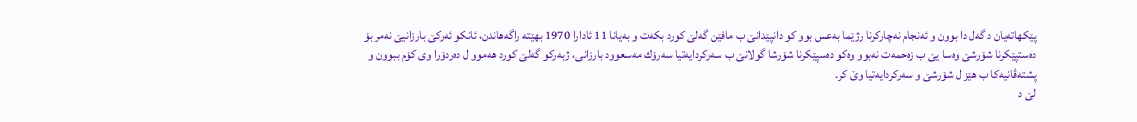پێكهاته‌یان د گه‌ل دا بوون و ئه‌نجام نه‌چاركرنا رژێما به‌عس بوو كو دانپێدانێ ب مافێن گه‌لێ كورد بكه‌ت و به‌یانا 11 ئادارا 1970 بهێته‌ راگه‌هاندن، ئانكو ئه‌ركێ بارزانیێ نه‌مر بۆ ده‌ستپێكرنا شۆرشێ وه‌سا یێ ب زه‌حمه‌ت نه‌بوو وه‌كو ده‌سپێكرنا شۆرشا گولانێ ب سه‌ركردایه‌تیا سه‌رۆك مه‌سعوود بارزانى، ژبه‌ركو گه‌لێ كورد هه‌موو ل ده‌ردۆرا وى كۆم ببوون و پشته‌ڤانیه‌كا ب هێز ل شۆرشێ و سه‌ركردایه‌تیا وێ كر.
لێ د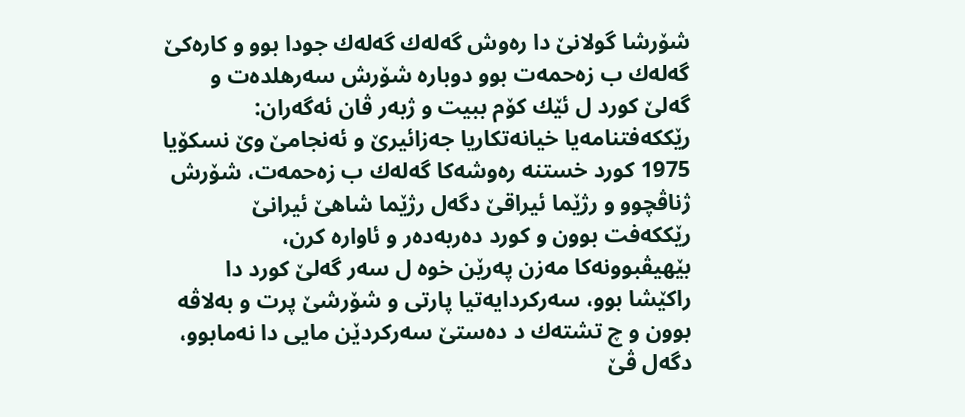شۆرشا گولانێ دا ره‌وش گه‌له‌ك گه‌له‌ك جودا بوو و كاره‌كێ گه‌له‌ك ب زه‌حمه‌ت بوو دوباره‌ شۆرش سه‌رهلده‌ت و گه‌لێ كورد ل ئێك كۆم ببیت و ژبه‌ر ڤان ئه‌گه‌ران:
رێككه‌فتنامه‌یا خیانه‌تكاریا جه‌زائیرێ و ئه‌نجامێ وێ نسكۆیا 1975 كورد خستنه‌ ره‌وشه‌كا گه‌له‌ك ب زه‌حمه‌ت، شۆرش ژناڤچوو و رژێما ئیراقێ دگه‌ل رژێما شاهێ ئیرانێ رێككه‌فت بوون و كورد ده‌ربه‌ده‌ر و ئاواره‌ كرن، بێهیڤبوونه‌كا مه‌زن په‌رێن خوه‌ ل سه‌ر گه‌لێ كورد دا راكێشا بوو، سه‌ركردایه‌تیا پارتى و شۆرشێ پرت و به‌لاڤه‌ بوون و چ تشته‌ك د ده‌ستێ سه‌ركردێن مایى دا نه‌مابوو، دگه‌ل ڤێ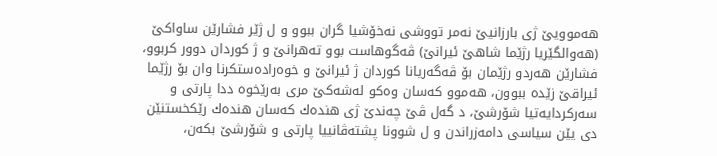هه‌موویێ ژى بارزانیێ نه‌مر تووشى نه‌خۆشیا گران ببوو و ل ژێر فشارێن ساواكێ (هه‌والگێریا رژێما شاهێ ئیرانێ) ڤه‌گوهاست بوو ته‌هرانێ و ژ كوردان دوور كربوو، فشارێن هه‌ردو رژێمان بۆ ڤه‌گه‌ریانا كوردان ژ ئیرانێ و خوه‌راده‌ستكرنا وان بۆ رژێما ئیراقێ زێده‌ ببوون، هه‌موو كه‌سان وه‌كو له‌شه‌كێ مرى به‌رێخوه‌ ددا پارتى و سه‌ركردایه‌تیا شۆرشێ، د گه‌ل ڤێ چه‌ندێ ژى هنده‌ك كه‌سان هنده‌ك رێكخستنێن دى یێن سیاسى دامه‌زراندن و ل شوونا پشته‌ڤانییا پارتى و شۆرشێ بكه‌ن،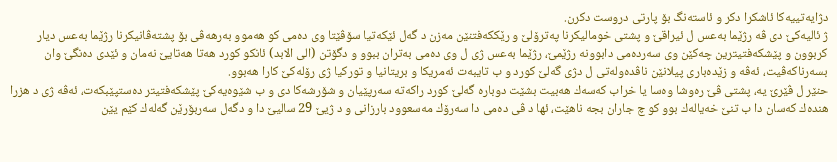دژایه‌تییه‌كا ئاشكرا دكر و ئاسته‌نگ بۆ پارتى دروست دكرن.
ژ ئالیه‌كێ دى ڤه‌ رژێما به‌عس ل ئیراقێ و پشتى خومالیكرنا په‌ترۆلێ و رێككه‌فتنێن مه‌زن د گه‌ل ئێكه‌تیا سۆڤێتا وى ده‌مى كو هه‌موو به‌رهه‌ڤى بۆ پشته‌ڤانیكرنا رژێما به‌عس دیار كربوون و پێشكه‌فتیترین چه‌كێن وى سه‌رده‌مى دابوونه‌ رژێمێ، رژێما به‌عس ژى ل وى ده‌مى به‌تران ببوو و دگۆتن (الى الابد) ئانكو كورد هه‌تا هه‌تایێ نه‌مان و ئێدى ده‌نگێ وان بسه‌رناكه‌ڤیت، ئه‌ڤه‌ و زێده‌بارى پیلانێن ناڤده‌وله‌تى ل دژى گه‌لێ كورد و ب تایبه‌ت ئه‌مریكا و بریتانیا و توركیا ژى رۆله‌كێ كارا هه‌بوو.
حنێر ل ڤێرێ یه‌، پشتى ڤێ ره‌وشا وه‌سا یا خراب كه‌سه‌ك هه‌بیت بشێت دوباره‌ گه‌لێ كورد راكه‌ته‌ سه‌رپێیان و شۆرشه‌كا دى و ب شێوه‌یه‌كێ پێشكه‌فتیتر ده‌ستپێبكه‌ت، ئه‌ڤه‌ ژى د هزرا هنده‌ك كه‌سان دا ب تنێ خه‌یاله‌ك بوو كو چ جاران بجه ناهێت، ئها د ڤى ده‌مى دا سه‌رۆك مه‌سعوود بارزانى و د ژیێ 29 سالیێ دا و دگه‌ل سه‌ربۆرێن گه‌له‌ك كێم یێن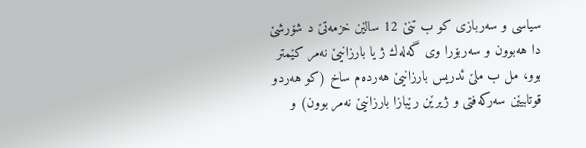سیاسى و سه‌ربازى كو ب تنێ 12 سالێن خزمه‌تێ د شۆرشێ دا هه‌بوون و سه‌ربۆرا وى گه‌له‌ك ژ یا بارزانیێ نه‌مر كێمتر بوو، مل ب ملێ ئدریس بارزانیێ هه‌رده‌م ساخ (كو هه‌ردو قوتابیێن سه‌ركه‌فتى و ژیرێن رێبازا بارزانیێ نه‌مر بوون) و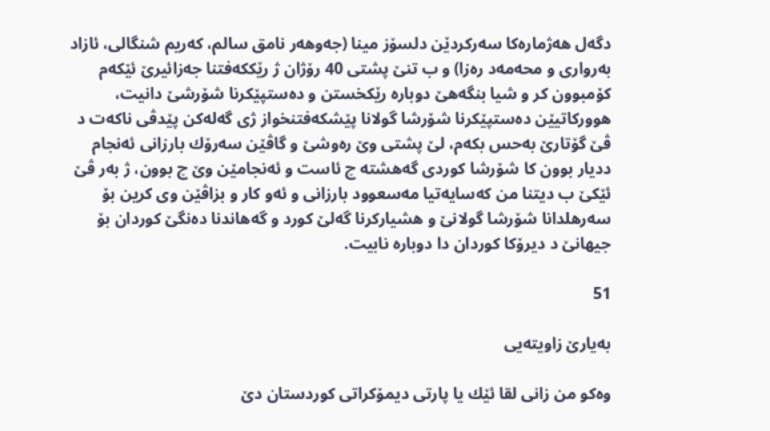دگه‌ل هه‌ژماره‌كا سه‌ركردێن دلسۆز مینا (جه‌وهه‌ر نامق سالم، كه‌ریم شنگالى، ئازاد به‌روارى و محه‌مه‌د ره‌زا) و ب تنێ پشتى 40 رۆژان ژ رێككه‌فتنا جه‌زائیرێ ئێكه‌م كۆمبوون كر و شیا بنگه‌هێ دوباره‌ رێكخستن و ده‌ستپێكرنا شۆرشێ دانیت، هووركاتیێن ده‌ستپێكرنا شۆرشا گولانا پێشكه‌فتنخواز ژى گه‌له‌كن پێدڤى ناكه‌ت د ڤێ گۆتارێ به‌حس بكه‌م، لێ پشتى وێ ره‌وشێ و گاڤێن سه‌رۆك بارزانى ئه‌نجام ددیار بوون كا شۆرشا كوردى گه‌هشته‌ چ ئاست و ئه‌نجامێن وێ چ بوون، ژ به‌ر ڤێ ئێكێ ب دیتنا من كه‌سایه‌تیا مه‌سعوود بارزانى و ئه‌و كار و بزاڤێن وى كرین بۆ سه‌رهلدانا شۆرشا گولانێ و هشیاركرنا گه‌لێ كورد و گه‌هاندنا ده‌نگێ كوردان بۆ جیهانێ د دیرۆكا كوردان دا دوباره‌ نابیت.

51

به‌یارێ زاویته‌یى

وه‌كو من زانى لقا ئێك یا پارتى دیمۆكراتى كوردستان دێ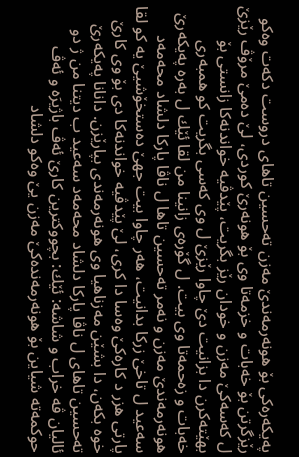په‌یكه‌ره‌كى بۆ هونه‌رمه‌ندێ مه‌زن ته‌حسین تاهاى دروست دكه‌ت وه‌كو رێزگرتن بۆ خه‌بات و خزمه‌تا وى بۆ هونه‌رێ كوردى، لێ ده‌مێ مرۆڤ رێزێ ل كه‌سه‌كێ مه‌زن و خودان رێز بگریت، پێدڤیه‌ خواندنه‌كا زانستى بۆ بهێته‌كرن دا بزانیت دێ چاوا رێزێ ل وى كه‌سى بگریت كو همبه‌رى خه‌بات و زه‌حمه‌تا وى بیت. ل گۆره‌ى زانینا من لقا ئێك ل به‌ره‌ په‌یكه‌رێ هونه‌رمه‌ندێ مه‌زن و نه‌مر ته‌حسین تاها ل ناڤا پاركا دلشاد محه‌مه‌د سه‌عید ل تاخێ زركا بدانیت، هه‌ر چاوا بیت جهێ ده‌ستخۆشیێ یه‌ كو لقا پارتى هزر د كاره‌كێ وه‌سا دا كرى، لێ پێدڤیه‌ خواندنه‌كا دى بۆ وى كارێ خوه‌ بكه‌ن، دا بشێن مه‌زناهیا وى هونه‌رمه‌ندى بپارێزن. دانانا په‌یكه‌رێ ته‌حسین تاهاى ل ناڤا پاركا دلشاد محه‌مه‌د سه‌عید ب دیتنا من ژ دو ئالیان ڤه‌ خراب و شاشه‌: ئێك: بچووكترین كارێ ئه‌ڤ باژیرَه‌ و ئه‌ڤ حوكمه‌ته‌ شیاین بۆ هونه‌رمه‌نده‌كێ مه‌زن یێ وه‌كو دلشاد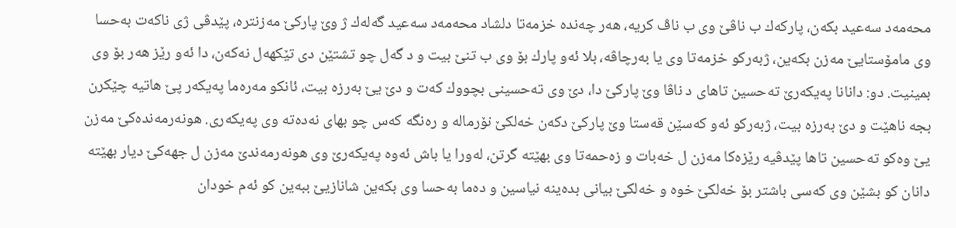محه‌مه‌د سه‌عید بكه‌ن، پاركه‌ك ب ناڤێ وى ب ناڤ كریه‌، هه‌ر چه‌نده‌ خزمه‌تا دلشاد محه‌مه‌د سه‌عید گه‌له‌ك ژ وێ پاركێ مه‌زنتره‌، پێدڤى ژى ناكه‌ت به‌حسا وى مامۆستایێ مه‌زن بكه‌ین، ژبه‌ركو خزمه‌تا وى یا به‌رچاڤه‌، بلا ئه‌و پارك بۆ وى ب تنێ بیت و د گه‌ل چو تشتێن دى تێكهه‌ل نه‌كه‌ن، دا ئه‌و رێز هه‌ر بۆ وى بمینیت. دو: دانانا په‌یكه‌رێ ته‌حسین تاهاى د ناڤا وێ پاركێ دا، دێ وى ته‌حسینى بچووك كه‌ت و دێ یێ به‌رزه‌ بیت، ئانكو مه‌ره‌ما په‌یكه‌ر پێ هاتیه‌ چێكرن بجه ناهێت و دێ به‌رزه‌ بیت، ژبه‌ركو ئه‌و كه‌سێن قه‌ستا وێ پاركێ دكه‌ن خه‌لكێ نۆرماله‌ و ره‌نگه‌ كه‌س چو بهاى نه‌ده‌ته‌ وى په‌یكه‌رى. هونه‌رمه‌نده‌كێ مه‌زن یێ وه‌كو ته‌حسین تاها پێدڤیه‌ رێزه‌كا مه‌زن ل خه‌بات و زه‌حمه‌تا وى بهێته‌ گرتن، له‌ورا یا باش ئه‌وه‌ په‌یكه‌رێ وى هونه‌رمه‌ندێ مه‌زن ل جهه‌كێ دیار بهێته‌ دانان كو بشێن وى كه‌سى باشتر بۆ خه‌لكێ خوه‌ و خه‌لكێ بیانى بده‌ینه‌ نیاسین و ده‌ما به‌حسا وى بكه‌ین شانازیێ ببه‌ین كو ئه‌م خودان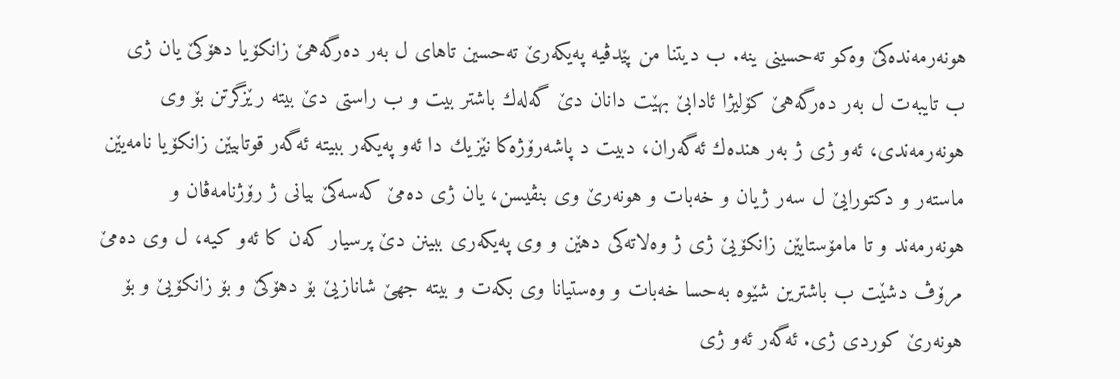هونه‌رمه‌نده‌كێ وه‌كو ته‌حسینى ینه‌. ب دیتنا من پێدڤیه‌ په‌یكه‌رێ ته‌حسین تاهاى ل به‌ر ده‌رگه‌هێ زانكۆیا دهۆكێ یان ژى ب تایبه‌ت ل به‌ر ده‌رگه‌هێ كۆلیژا ئادابێ بهێت دانان دێ گه‌له‌ك باشتر بیت و ب راستى دێ بیته‌ رێزگرتن بۆ وى هونه‌رمه‌ندى، ئه‌و ژى ژ به‌ر هنده‌ك ئه‌گه‌ران، دبیت د پاشه‌رۆژه‌كا نێزیك دا ئه‌و په‌یكه‌ر ببیته‌ ئه‌گه‌ر قوتابیێن زانكۆیا نامه‌یێن ماسته‌ر و دكتورایێ ل سه‌ر ژیان و خه‌بات و هونه‌رێ وى بنڤیسن، یان ژى ده‌مێ كه‌سه‌كێ بیانى ژ رۆژنامه‌ڤان و هونه‌رمه‌ند و تا مامۆستایێن زانكۆیێ ژى ژ وه‌لاته‌كى دهێن و وى په‌یكه‌رى ببینن دێ پرسیار كه‌ن كا ئه‌و كیه‌، ل وى ده‌مێ مرۆڤ دشێت ب باشترین شێوه‌ به‌حسا خه‌بات و وه‌ستیانا وى بكه‌ت و بیته‌ جهێ شانازیێ بۆ دهۆكێ و بۆ زانكۆیێ و بۆ هونه‌رێ كوردى ژى. ئه‌گه‌ر ئه‌و ژى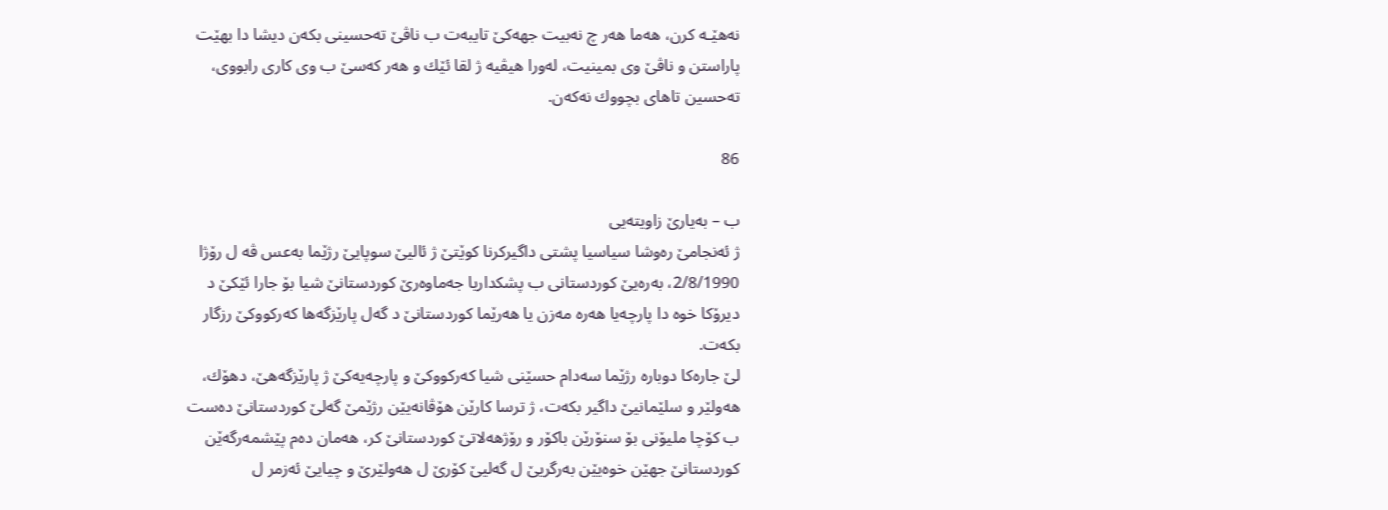نه‌هێـه‌ كرن، هه‌ما هه‌ر چ نه‌بیت جهه‌كێ تایبه‌ت ب ناڤێ ته‌حسینى بكه‌ن دیشا دا بهێت پاراستن و ناڤێ وى بمینیت، له‌ورا هیڤیه‌ ژ لقا ئێك و هه‌ر كه‌سێ ب وى كارى رابووى، ته‌حسین تاهاى بچووك نه‌كه‌ن.

86

ب – به‌یارێ زاویته‌یى
ژ ئه‌نجامێ ره‌وشا سیاسیا پشتى داگیركرنا كوێتێ ژ ئالیێ سوپایێ رژێما به‌عس ڤه‌ ل رۆژا 2/8/1990، به‌ره‌یێ كوردستانى ب پشكداریا جه‌ماوه‌رێ كوردستانێ شیا بۆ جارا ئێكێ د دیرۆكا خوه‌ دا پارچه‌یا هه‌ره‌ مه‌زن یا هه‌رێما كوردستانێ د گه‌ل پارێزگه‌ها كه‌ركووكێ رزگار بكه‌ت.
لێ جاره‌كا دوباره‌ رژێما سه‌دام حسێنى شیا كه‌ركووكێ و پارچه‌یه‌كێ ژ پارێزگه‌هێ، دهۆك، هه‌ولێر و سلێمانیێ داگیر بكه‌ت، ژ ترسا كارێن هۆڤانه‌یێن رژێمێ گه‌لێ كوردستانێ ده‌ست ب كۆچا ملیۆنى بۆ سنۆرێن باكۆر و رۆژهه‌لاتێ كوردستانێ كر، هه‌مان ده‌م پێشمه‌رگه‌ێن كوردستانێ جهێن خوه‌یێن به‌رگریێ ل گه‌لیێ كۆرێ ل هه‌ولێرێ و چیایێ ئه‌زمر ل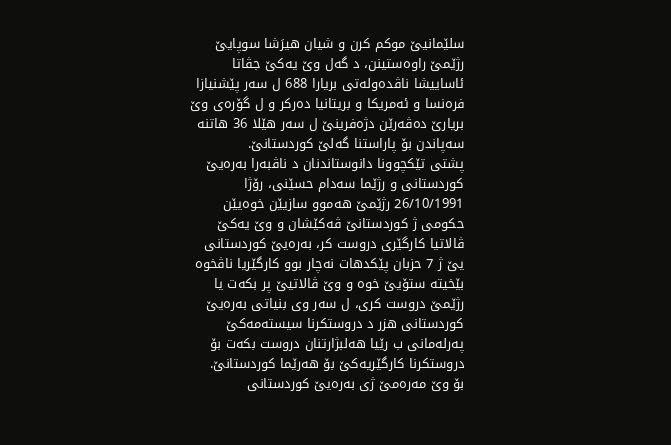سلێمانیێ موكم كرن و شیان هیرَشا سوپایێ رژێمێ راوه‌ستینن، د گه‌ل وێ یه‌كێ جڤاتا ئاساییشا ناڤده‌وله‌تى بریارا 688 ل سه‌ر پێشنیازا فره‌نسا و ئه‌مریكا و بریتانیا ده‌ركر و ل گۆره‌ى وێ بریارێ ده‌ڤه‌رێن دژه‌فرینێ ل سه‌ر هێلا 36 هاتنه‌ سه‌پاندن بۆ پاراستنا گه‌لێ كوردستانێ.
پشتى تێكچوونا دانوستاندنان د ناڤبه‌را به‌ره‌یێ كوردستانى و رژێما سه‌دام حسێنى، رۆژا 26/10/1991 رژێمێ هه‌موو سازیێن خوه‌یێن حكومى ژ كوردستانێ ڤه‌كێشان و وێ یه‌كێ ڤالاتیا كارگێرى دروست كر، به‌ره‌یێ كوردستانى یێ ژ 7 حزبان پێكدهات نه‌چار بوو كارگێریا ناڤخوه‌ بێخیته‌ ستۆیێ خوه‌ و وێ ڤالاتیێ پر بكه‌ت یا رژێمێ دروست كرى، ل سه‌ر وى بنیاتى به‌ره‌یێ كوردستانى هزر د دروستكرنا سیسته‌مه‌كێ په‌رله‌مانى ب رێیا هه‌لبژارتنان دروست بكه‌ت بۆ دروستكرنا كارگێریه‌كێ بۆ هه‌رێما كوردستانێ.
بۆ وێ مه‌ره‌مێ ژى به‌ره‌یێ كوردستانى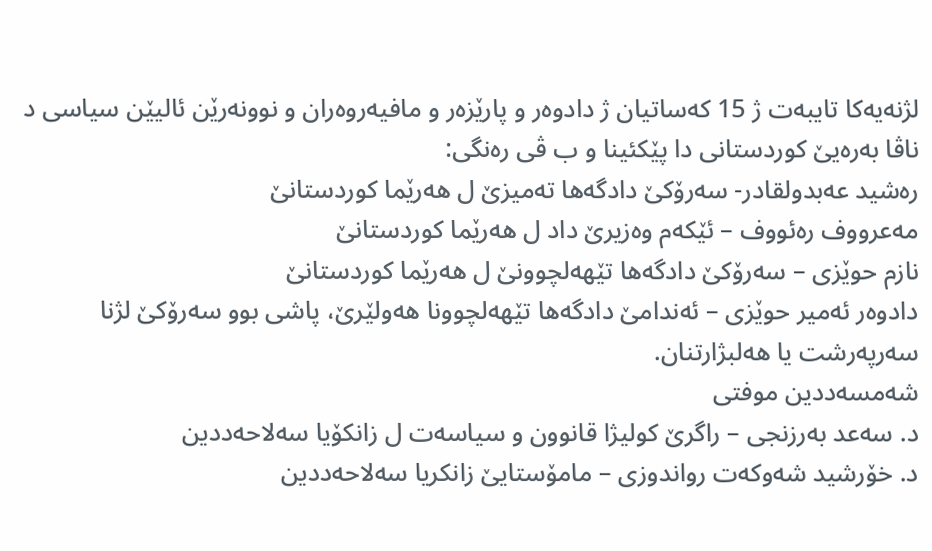لژنه‌یه‌كا تایبه‌ت ژ 15 كه‌ساتیان ژ دادوه‌ر و پارێزه‌ر و مافیه‌روه‌ران و نوونه‌رێن ئالیێن سیاسى د ناڤا به‌ره‌یێ كوردستانى دا پێكئینا و ب ڤى ره‌نگى:
ره‌شید عه‌بدولقادر- سه‌رۆكێ دادگه‌ها ته‌میزێ ل هه‌رێما كوردستانێ
مه‌عرووف ره‌ئووف – ئێكه‌م وه‌زیرێ داد ل هه‌رێما كوردستانێ
نازم حوێزى – سه‌رۆكێ دادگه‌ها تێهه‌لچوونێ ل هه‌رێما كوردستانێ
دادوه‌ر ئه‌میر حوێزى – ئه‌ندامێ دادگه‌ها تێهه‌لچوونا هه‌ولێرێ، پاشى بوو سه‌رۆكێ لژنا سه‌رپه‌رشت یا هه‌لبژارتنان.
شه‌مسه‌ددین موفتى
د. سه‌عد به‌رزنجى – راگرێ كولیژا قانوون و سیاسه‌ت ل زانكۆیا سه‌لاحه‌ددین
د. خۆرشید شه‌وكه‌ت رواندوزى – مامۆستایێ زانكریا سه‌لاحه‌ددین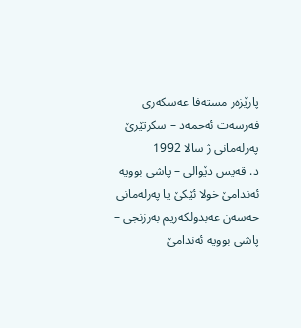پارێزه‌ر مسته‌فا عه‌سكه‌رى
فه‌رسه‌ت ئه‌حمه‌د – سكرتێرێ په‌رله‌مانى ژ سالا 1992
د. قه‌یس دێوالى – پاشى بوویه‌ ئه‌ندامێ خولا ئێكێ یا په‌رله‌مانى
حه‌سه‌ن عه‌بدولكه‌ریم به‌رزنجى – پاشى بوویه‌ ئه‌ندامێ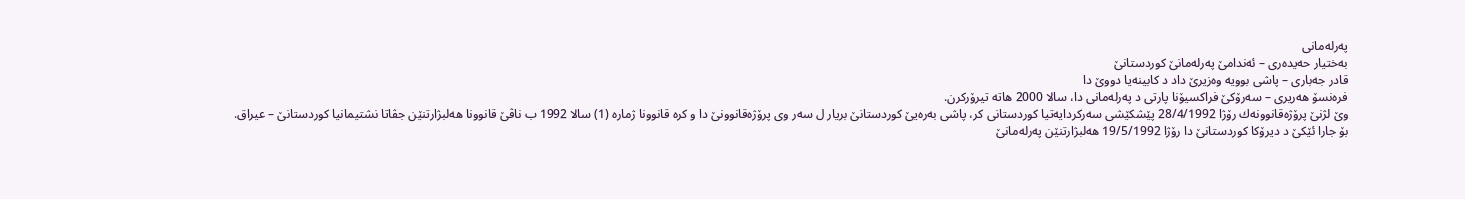په‌رله‌مانى
به‌ختیار حه‌یده‌رى – ئه‌ندامێ په‌رله‌مانێ كوردستانێ
قادر جه‌بارى – پاشى بوویه‌ وه‌زیرێ داد د كابینه‌یا دووێ دا
فره‌نسۆ هه‌ریرى – سه‌رۆكێ فراكسیۆنا پارتى د په‌رله‌مانى دا، سالا 2000 هاته‌ تیرۆركرن.
وێ لژنێ پرۆژه‌قانوونه‌ك رۆژا 28/4/1992 پێشكێشى سه‌ركردایه‌تیا كوردستانى كر، پاشى به‌ره‌یێ كوردستانێ بریار ل سه‌ر وى پرۆژه‌قانوونێ دا و كره‌ قانوونا ژماره‌ (1) سالا 1992 ب ناڤێ قانوونا هه‌لبژارتنێن جڤاتا نشتیمانیا كوردستانێ – عیراق.
بۆ جارا ئێكێ د دیرۆكا كوردستانێ دا رۆژا 19/5/1992 هه‌لبژارتنێن په‌رله‌مانێ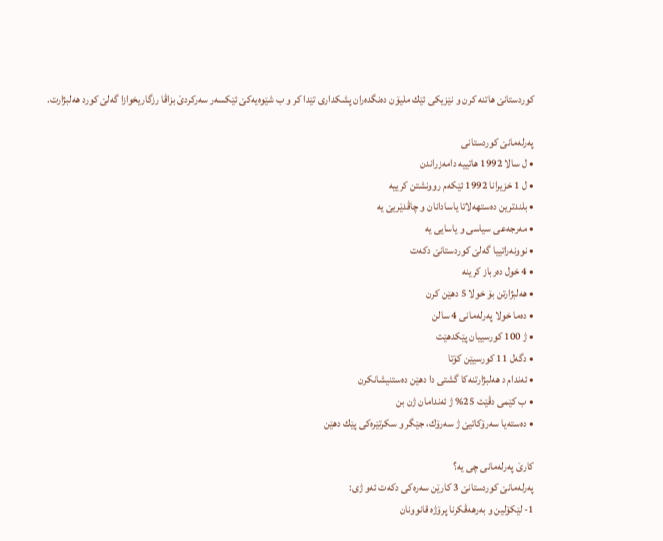كوردستانێ هاتنه‌ كرن و نێزیكى ئێك ملیۆن ده‌نگده‌ران پشكدارى تێدا كر و ب شێوه‌یه‌كێ ئێكسه‌ر سه‌ركردێ بزاڤا رزگاریخوازا گه‌لێ كورد هه‌لبژارت.

په‌رله‌مانێ كوردستانی
• ل سالا 1992 هاتییه‌ دامه‌زراندن
• ل 1 خزیرانا 1992 ئێكه‌م روونشتن كرییه‌
• بلندترین ده‌ستهه‌لاتا یاسادانان و چاڤدێریێ یه‌
• مه‌رجه‌عی سیاسی و یاسایی یه‌
• نوونه‌راتییا گه‌لێ كوردستانێ دكه‌ت
• 4 خول ده‌رباز كرینه‌
• هه‌لبژارتن بۆ خولا 5 دهێن كرن
• ده‌ما خولا په‌رله‌مانی 4 سالن
• ژ 100 كورسییان پێكدهێت
• دگه‌ل 11 كورسیێن كۆتا
• ئه‌ندام د هه‌لبژارتنه‌كا گشتی دا دهێن ده‌ستنیشانكرن
• ب كێمی دڤێت 25% ژ ئه‌ندامان ژن بن
• ده‌سته‌یا سه‌رۆكاتیێ ژ سه‌رۆك، جێگر و سكرتێره‌كی پێك دهێن

كارێ په‌رله‌مانی چی یه‌؟
په‌رله‌مانێ كوردستانێ 3 كارێن سه‌ره‌كی دكه‌ت ئه‌و ژی:
1- لێكۆلین و به‌رهه‌ڤكرنا پرۆژه‌ قانوونان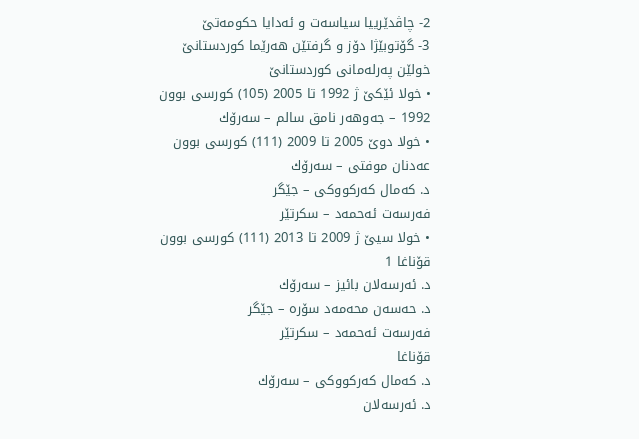2- چاڤدێرییا سیاسه‌ت و ئه‌دایا حكومه‌تێ
3- گۆتوبێژا دۆز و گرفتێن هه‌رێما كوردستانێ
خولێن په‌رله‌مانی كوردستانێ
• خولا ئێكێ ژ 1992 تا 2005 (105) كورسی بوون
1992 – جه‌وهه‌ر نامق سالم – سه‌رۆك
• خولا دوێ 2005 تا 2009 (111) كورسی بوون
عه‌دنان موفتى – سه‌رۆك
د. كه‌مال كه‌ركووكى – جێگر
فه‌رسه‌ت ئه‌حمه‌د – سكرتێر
• خولا سیێ ژ 2009 تا 2013 (111) كورسی بوون
قۆناغا 1
د. ئه‌رسه‌لان بائیز – سه‌رۆك
د. حه‌سه‌ن محه‌مه‌د سۆره‌ – جێگر
فه‌رسه‌ت ئه‌حمه‌د – سكرتێر
قۆناغا
د. كه‌مال كه‌ركووكى – سه‌رۆك
د. ئه‌رسه‌لان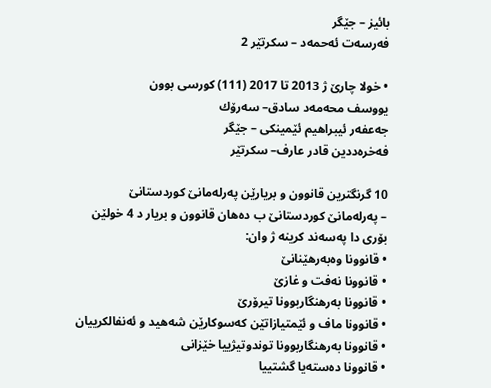بائیز – جێگر
فه‌رسه‌ت ئه‌حمه‌د – سكرتێر 2

• خولا چارێ ژ 2013 تا 2017 (111) كورسی بوون
یووسف محه‌مه‌د سادق– سه‌رۆك
جه‌عفه‌ر ئیبراهیم ئێمینكى – جێگر
فه‌خره‌ددین قادر عارف– سكرتێر

10 گرنگترین قانوون و بریارێن په‌رله‌مانێ كوردستانێ
– په‌رله‌مانێ كوردستانێ ب ده‌هان قانوون و بریار د 4 خولێن بۆری دا په‌سه‌ند كرینه‌ ژ وان:
• قانوونا وه‌به‌رهێنانێ
• قانوونا نه‌فت و غازێ
• قانوونا به‌رهنگاربوونا تیرۆرێ
• قانوونا ماف و ئێمتیازاتێن كه‌سوكارێن شه‌هید و ئه‌نفالكرییان
• قانوونا به‌رهنگاربوونا توندوتیژییا خێزانی
• قانوونا ده‌سته‌یا گشتییا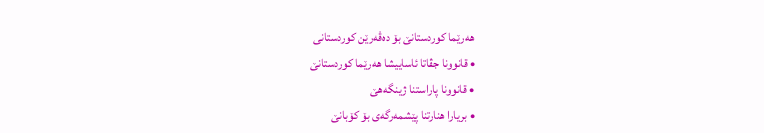هه‌رێما كوردستانێ بۆ ده‌ڤه‌رێن كوردستانی
• قانوونا جڤاتا ئاساییشا هه‌رێما كوردستانێ
• قانوونا پاراستنا ژینگه‌هێ
• بریارا هنارتنا پێشمه‌رگه‌ی بۆ كۆبانێ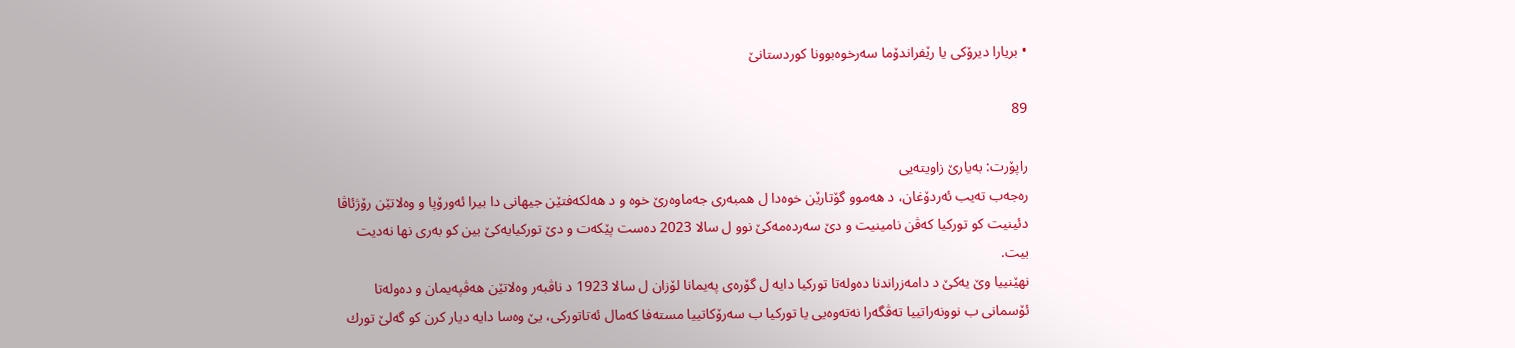• بریارا دیرۆكی یا رێفراندۆما سه‌رخوه‌بوونا كوردستانێ

89

راپۆرت: به‌یارێ زاویته‌یى
ره‌جه‌ب ته‌یب ئه‌ردۆغان، د هه‌موو گۆتارێن خوه‌دا ل همبه‌رى جه‌ماوه‌رێ خوه‌ و د هه‌لكه‌فتێن جیهانى دا بیرا ئه‌ورۆپا و وه‌لاتێن رۆژئاڤا دئینیت كو توركیا كه‌ڤن نامینیت و دێ سه‌رده‌مه‌كێ نوو ل سالا 2023 ده‌ست پێكه‌ت و دێ توركیایه‌كێ بین كو به‌رى نها نه‌دیت بیت.
نهێنییا وێ یه‌كێ د دامه‌زراندنا ده‌وله‌تا توركیا دایه‌ ل گۆره‌ى په‌یمانا لۆزان ل سالا 1923 د ناڤبه‌ر وه‌لاتێن هه‌ڤپه‌یمان و ده‌وله‌تا ئۆسمانى ب نوونه‌راتییا ته‌ڤگه‌را نه‌ته‌وه‌یى یا توركیا ب سه‌رۆكاتییا مسته‌فا كه‌مال ئه‌تاتوركى، یێ وه‌سا دایه‌ دیار كرن كو گه‌لێ تورك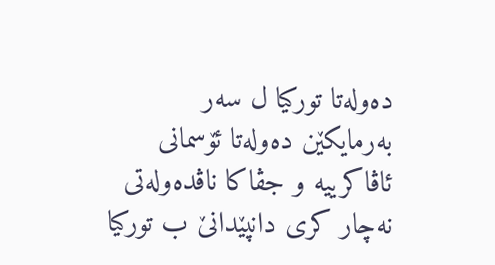ده‌وله‌تا توركیا ل سه‌ر به‌رمایكێن ده‌وله‌تا ئۆسمانى ئاڤاكرییه‌ و جڤاكا ناڤده‌وله‌تى نه‌چار كرى دانپێدانێ ب توركیا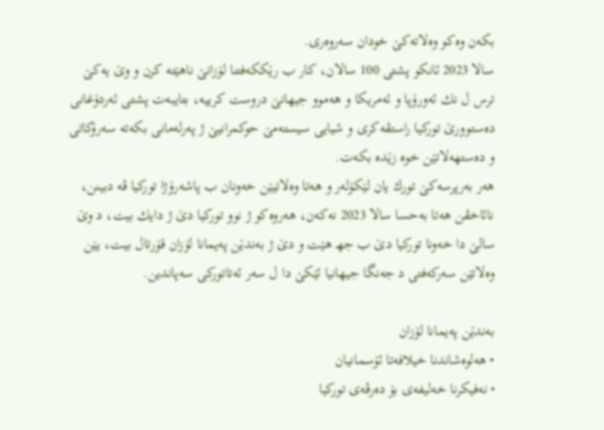بكه‌ن وه‌كو وه‌لاته‌كێ خودان سه‌روه‌رى.
سالا 2023 ئانكو پشتى 100 سالان، كار ب رێككه‌فتنا لۆزانێ ناهێته‌ كرن و وێ یه‌كێ ترس ل نك ئه‌ورۆپا و ئه‌مریكا و هه‌موو جیهانێ دروست كرییه‌، بتایبه‌ت پشتى ئه‌ردۆغانى ده‌ستوورێ توركیا راستڤه‌كرى و شیایى سیسته‌مێ حوكمرانیێ ژ په‌رله‌مانى بكه‌ته‌ سه‌رۆكاتی و ده‌ستهه‌لاتێن خوه‌ زێده‌ بكه‌ت.
هه‌ر به‌رپرسه‌كێ تورك یان لێكۆله‌ر و هه‌تا وه‌لاتیێن خه‌ونان ب پاشه‌رۆژا توركیا ڤه‌ دبینن، نائاخڤن هه‌تا به‌حسا سالا 2023 نه‌كه‌ن، هه‌روه‌كو ژ نوو توركیا دێ ژ دایك بیت، د وێ سالێ دا خه‌ونا توركیا دێ ب جهـ هێت و دێ ژ به‌ندێن په‌یمانا لۆزان قۆرتال بیت، یێن وه‌لاتێن سه‌ركه‌فتى د جه‌نگا جیهانیا ئێكێ دا ل سه‌ر ئه‌تاتوركى سه‌پاندین.

به‌ندێن په‌یمانا لۆزان
• هه‌لوه‌شاندنا خیلافه‌تا ئۆسمانیان
• نه‌فیكرنا خه‌لیفه‌ى بۆ ده‌رڤه‌ى توركیا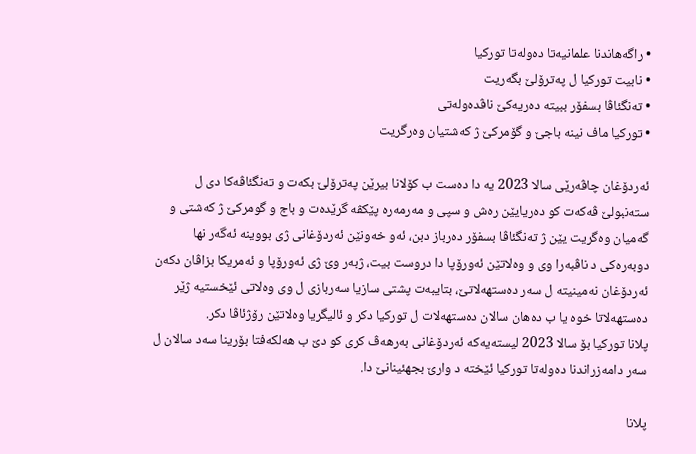• راگه‌هاندنا علمانیه‌تا ده‌وله‌تا توركیا
• نابیت توركیا ل په‌ترۆلێ بگه‌ریت
• ته‌نگئاڤا بسفۆر ببیته‌ ده‌ریه‌كێ ناڤده‌وله‌تى
• توركیا ماف نینه‌ باجێ و گۆمركێ ژ كه‌شتیان وه‌رگریت

ئه‌ردۆغان چاڤه‌رێى سالا 2023 یه‌ دا ده‌ست ب كۆلانا بیرێن په‌ترۆلێ بكه‌ت و ته‌نگئاڤه‌كا دى ل سته‌نبولێ ڤه‌كه‌ت كو ده‌ریایێن ره‌ش و سپى و مه‌رمه‌ره‌ پێكڤه‌ گرێده‌ت و باج و گومركێ ژ كه‌شتى و گه‌میان وه‌گریت یێن ژ ته‌نگئاڤا بسفۆر ده‌رباز دبن، ئه‌و خه‌ونێن ئه‌ردۆغانى ژى بووینه‌ ئه‌گه‌ر نها دوبه‌ره‌كى د ناڤبه‌را وى و وه‌لاتێن ئه‌ورۆپا دا دروست بیت، ژبه‌ر وێ ژى ئه‌ورۆپا و ئه‌مریكا بزاڤان دكه‌ن ئه‌ردۆغان نه‌مینیته‌ ل سه‌ر ده‌ستهه‌لاتێ، بتایبه‌ت پشتى سازیا سه‌ربازى ل وى وه‌لاتى ئێخستیه‌ ژێر ده‌ستهه‌لاتا خوه‌ یا ب ده‌هان سالان ده‌ستهه‌لات ل توركیا دكر و ئالیگریا وه‌لاتێن رۆژئاڤا دكر.
پلانا توركیا بۆ سالا 2023 لیسته‌یه‌كه‌ ئه‌ردۆغانى به‌رهه‌ڤ كرى كو دێ ب هه‌لكه‌فتا بۆرینا سه‌د سالان ل سه‌ر دامه‌زراندنا ده‌وله‌تا توركیا ئێخته‌ د وارێ بجهئینانێ دا.

پلانا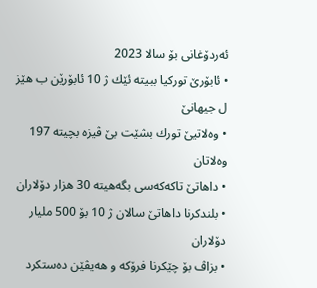ئه‌ردۆغانى بۆ سالا 2023
• ئابۆرێ توركیا ببیته‌ ئێك ژ 10 ئابۆرێن ب هێز ل جیهانێ
• وه‌لاتیێ تورك بشێت بێ ڤیزه‌ بچیته‌ 197 وه‌لاتان
• داهاتێ تاكه‌كه‌سى بگه‌هیته‌ 30 هزار دۆلاران
• بلندكرنا داهاتێ سالان ژ 10 بۆ 500 ملیار دۆلاران
• بزاڤ بۆ چێكرنا فرۆكه‌ و هه‌یڤێن ده‌ستكرد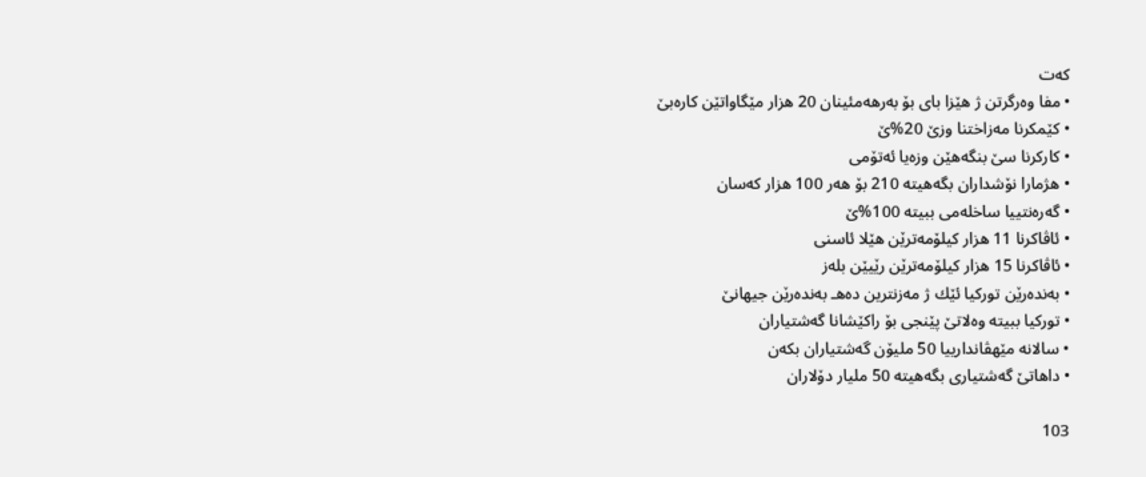كه‌ت
• مفا وه‌رگرتن ژ هێزا باى بۆ به‌رهه‌مئینان 20 هزار مێگاواتێن كاره‌بێ
• كێمكرنا مه‌زاختنا وزێ 20%ێ
• كاركرنا سێ بنگه‌هێن وزه‌یا ئه‌تۆمى
• هژمارا نۆشداران بگه‌هیته‌ 210 بۆ هه‌ر 100 هزار كه‌سان
• گه‌ره‌نتییا ساخله‌مى ببیته‌ 100%ێ
• ئاڤاكرنا 11 هزار كیلۆمه‌ترێن هێلا ئاسنى
• ئاڤاكرنا 15 هزار كیلۆمه‌ترێن رێیێن بله‌ز
• به‌نده‌رێن توركیا ئێك ژ مه‌زنترین ده‌هـ به‌نده‌رێن جیهانێ
• توركیا ببیته‌ وه‌لاتێ پێنجى بۆ راكێشانا گه‌شتیاران
• سالانه‌ مێهڤاندارییا 50 ملیۆن گه‌شتیاران بكه‌ن
• داهاتێ گه‌شتیارى بگه‌هیته‌ 50 ملیار دۆلاران

103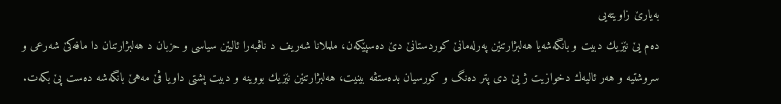به‌یارێ زاویته‌یى
ده‌م یێ نێزیك دبیت و بانگه‌شه‌یا هه‌لبژارتنێن په‌رله‌مانێ كوردستانێ دێ ده‌سپێكه‌ن، ململانا شه‌ریف د ناڤبه‌را ئالیێن سیاسى و حزبان د هه‌لبژارتنان دا مافه‌كێ شه‌رعى و سروشتیه‌ و هه‌ر ئالیه‌ك دخوازیت ژ یێ دى پتر ده‌نگ و كورسیان بده‌ستڤه‌ بینیت، هه‌لبژارتنێن نێزیك بووینه‌ و دبیت پشتى داویا ڤێ مه‌هێ بانگه‌شه‌ ده‌ست پێ بكه‌ت.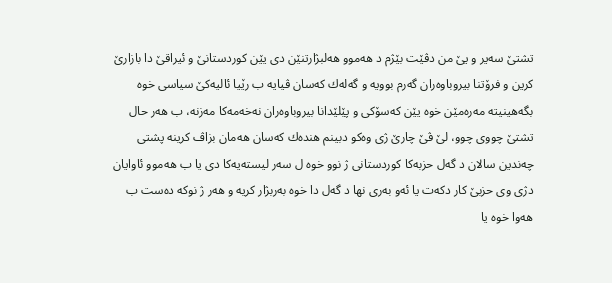تشتێ سه‌یر و یێ من دڤێت بێژم د هه‌موو هه‌لبژارتنێن دى یێن كوردستانێ و ئیراقێ دا بازارێ كرین و فرۆتنا بیروباوه‌ران گه‌رم بوویه‌ و گه‌له‌ك كه‌سان ڤیایه‌ ب رێیا ئالیه‌كێ سیاسى خوه‌ بگه‌هینیته‌ مه‌ره‌مێن خوه‌ یێن كه‌سۆكى و پێلێدانا بیروباوه‌ران نه‌خه‌مه‌كا مه‌زنه‌، ب هه‌ر حال تشتێ چووى چوو، لێ ڤێ چارێ ژى وه‌كو دبینم هنده‌ك كه‌سان هه‌مان بزاڤ كرینه‌ پشتى چه‌ندین سالان د گه‌ل حزبه‌كا كوردستانى ژ نوو خوه‌ ل سه‌ر لیسته‌یه‌كا دى یا ب هه‌موو ئاوایان دژى وى حزبێ كار دكه‌ت یا ئه‌و به‌رى نها د گه‌ل دا خوه‌ به‌ربژار كریه‌ و هه‌ر ژ نوكه‌ ده‌ست ب هه‌وا خوه‌ یا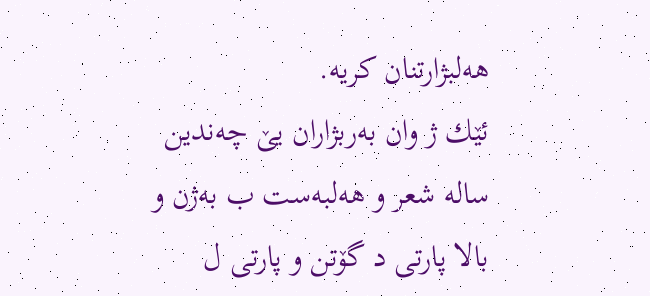هه‌لبژارتنان كریه‌.
ئێك ژ وان به‌ربژاران یێ چه‌ندین ساله‌ شعر و هه‌لبه‌ست ب به‌ژن و بالا پارتى د گۆتن و پارتى ل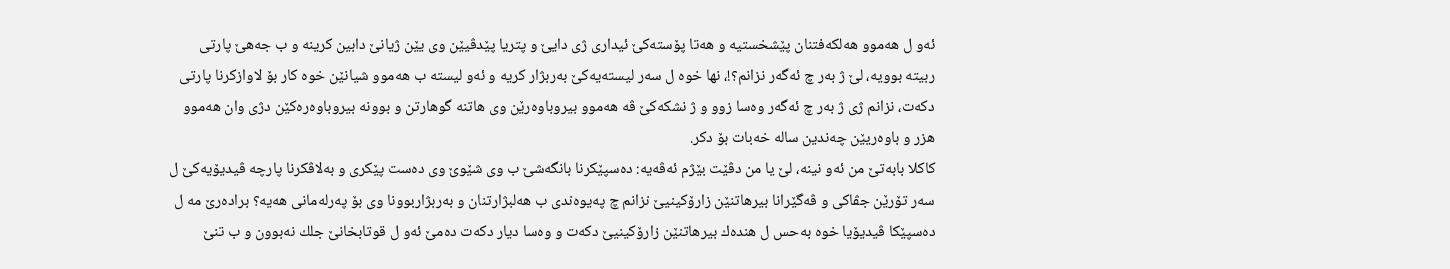ئه‌و ل هه‌موو هه‌لكه‌فتنان پێشخستیه‌ و هه‌تا پۆسته‌كێ ئیدارى ژى دایێ و پتریا پێدڤیێن وى یێن ژیانێ دابین كرینه‌ و ب جه‌هێ پارتى ربیته‌ بوویه‌، لێ ژ به‌ر چ ئه‌گه‌ر نزانم؟!، نها خوه‌ ل سه‌ر لیسته‌یه‌كێ به‌ربژار كریه‌ و ئه‌و لیسته‌ ب هه‌موو شیانێن خوه‌ كار بۆ لاوازكرنا پارتى دكه‌ت، نزانم ژى ژ به‌ر چ ئه‌گه‌ر وه‌سا زوو و ژ نشكه‌كێ ڤه‌ هه‌موو بیروباوه‌رێن وى هاتنه‌ گوهارتن و بوونه‌ بیروباوه‌ره‌كێن دژى وان هه‌موو هزر و باوه‌ریێن چه‌ندین ساله‌ خه‌بات بۆ دكر.
كاكلا بابه‌تێ من ئه‌و نینه‌، لێ یا من دڤێت بێژم ئه‌ڤه‌یه‌: ده‌سپێكرنا بانگه‌شێ ب وى شێوێ وى ده‌ست پێكرى و به‌لاڤكرنا پارچه‌ ڤیدیۆیه‌كێ ل سه‌ر تۆرێن جڤاكى و ڤه‌گێرانا بیرهاتنێن زارۆكینیێ نزانم چ په‌یوه‌ندى ب هه‌لبژارتنان و به‌ربژاربوونا وى بۆ په‌رله‌مانى هه‌یه‌؟ براده‌رێ مه‌ ل ده‌سپێكا ڤیدیۆیا خوه‌ به‌حس ل هنده‌ك بیرهاتنێن زارۆكینیێ دكه‌ت و وه‌سا دیار دكه‌ت ده‌مێ ئه‌و ل قوتابخانێ جلك نه‌بوون و ب تنێ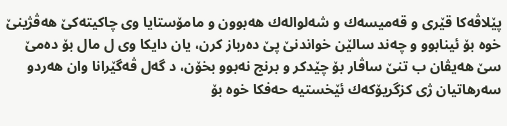پێلاڤه‌كا قێرى و قه‌میسه‌ك و شه‌لواله‌ك هه‌بوون و مامۆستایا وى چاكیته‌كێ هه‌ڤژینێ خوه‌ بۆ ئینابوو و چه‌ند سالێن خواندنێ پێ ده‌رباز كرن، یان دایكا وى ل مال بۆ ده‌مێ سێ هه‌یڤان ب تنێ ساڤار بۆ چێدكر و برنج نه‌بوو بخۆن، د گه‌ل ڤه‌گێرانا وان هه‌ردو سه‌رهاتیان ژى كزگریۆكه‌ك ئێخستیه‌ حه‌فكا خوه‌ بۆ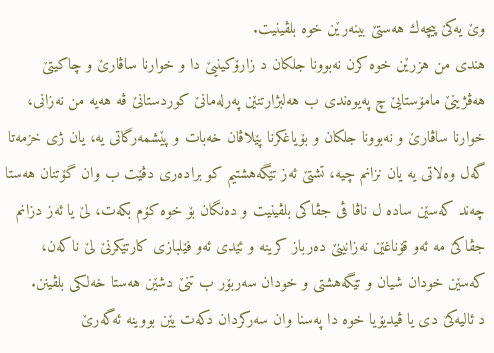وێ یه‌كێ پیچه‌ك هه‌ستێ بینه‌رێن خوه‌ بلڤینیت.
هندى من هزرێن خوه‌ كرن نه‌بوونا جلكان د زارۆكینیێ دا و خوارنا ساڤارێ و چاكیتێ هه‌ڤژینێ مامۆستایێ چ په‌یوه‌ندى ب هه‌لبژارتنێن په‌رله‌مانێ كوردستانێ ڤه‌ هه‌یه‌ من نه‌زانى، خوارنا ساڤارێ و نه‌بوونا جلكان و بۆیاغكرنا پێلاڤان خه‌بات و پێشمه‌رگاتی یه‌، یان ژى خزمه‌تا گه‌ل وه‌لاتى یه‌ یان نزانم چیه‌، تشتێ ئه‌ز تێگه‌هشتیم كو براده‌رى دڤێت ب وان گۆتنان هه‌ستا چه‌ند كه‌سێن ساده‌ ل ناڤا ڤى جڤاكى بلڤینیت و ده‌نگان بۆ خوه‌ كۆم بكه‌ت، لێ یا ئه‌ز دزانم جڤاكێ مه‌ ئه‌و قۆناغێن نه‌زانینێ ده‌رباز كرینه‌ و ئێدى ئه‌و فێلبازى كارتێكرنێ لێ ناكه‌ن، كه‌سێن خودان شیان و تێگه‌هشتى و خودان سه‌ربۆر ب تنێ دشێن هه‌ستا خه‌لكى بلڤینن.
د ئالیه‌كێ دى یا ڤیدیۆیا خوه‌ دا په‌سنا وان سه‌ركردان دكه‌ت یێن بووینه‌ ئه‌گه‌رێ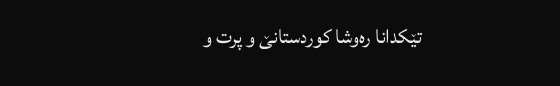تێكدانا ره‌وشا كوردستانێ و پرت و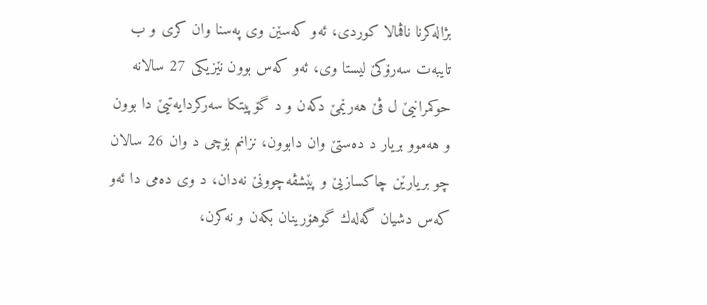بژاله‌كرنا ناڤمالا كوردى، ئه‌و كه‌سێن وى په‌سنا وان كرى و ب تایبه‌ت سه‌رۆكێ لیستا وى، ئه‌و كه‌س بوون نێزیكى 27 سالانه‌ حوكمرانیێ ل ڤێ هه‌رێمێ دكه‌ن و د گۆپیتكا سه‌ركردایه‌تیێ دا بوون و هه‌موو بریار د ده‌ستێ وان دابوون، نزانم بۆچى د وان 26 سالان چو بریارێن چاكسازیێ و پێشڤه‌چوونێ نه‌دان، د وى ده‌مى دا ئه‌و كه‌س دشیان گه‌له‌ك گوهۆرینان بكه‌ن و نه‌كرن،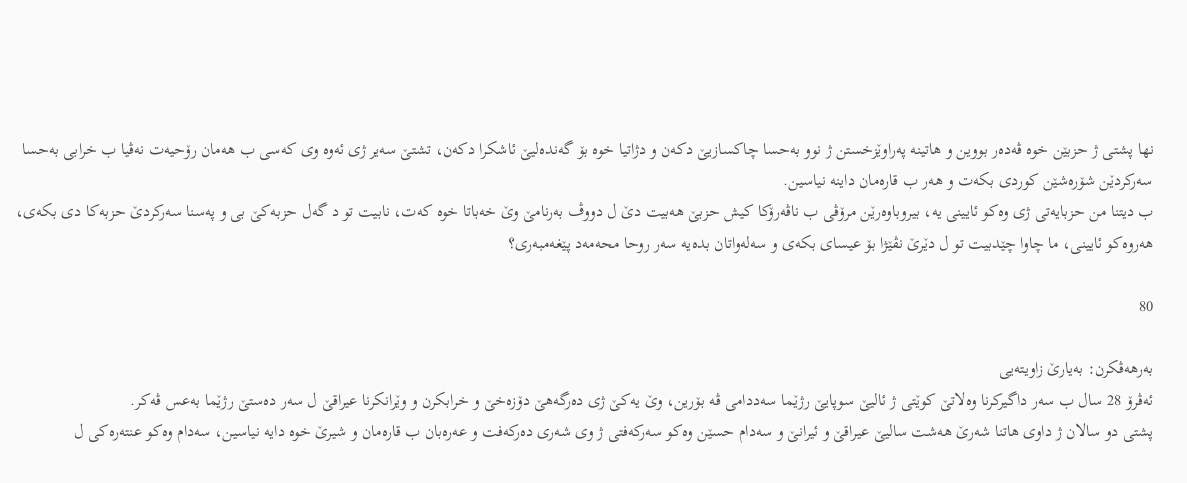نها پشتى ژ حزبێن خوه‌ ڤه‌ده‌ر بووین و هاتینه‌ په‌راوێزخستن ژ نوو به‌حسا چاكسازیێ دكه‌ن و دژاتیا خوه‌ بۆ گه‌نده‌لیێ ئاشكرا دكه‌ن، تشتێ سه‌یر ژى ئه‌وه‌ وى كه‌سى ب هه‌مان رۆحیه‌ت نه‌ڤیا ب خرابى به‌حسا سه‌ركردێن شۆره‌شێن كوردى بكه‌ت و هه‌ر ب قاره‌مان داینه‌ نیاسین.
ب دیتنا من حزبایه‌تى ژى وه‌كو ئایینى یه‌، بیروباوه‌رێن مرۆڤى ب ناڤه‌رۆكا كیش حزبێ هه‌بیت دێ ل دووڤ به‌رنامێ وێ خه‌باتا خوه‌ كه‌ت، نابیت تو د گه‌ل حزبه‌كێ بى و په‌سنا سه‌ركردێ حزبه‌كا دى بكه‌ى، هه‌روه‌كو ئایینى، ما چاوا چێدبیت تو ل دێرێ نڤێژا بۆ عیساى بكه‌ى و سه‌له‌واتان بده‌یه‌ سه‌ر روحا محه‌مه‌د پێغه‌مبه‌رى؟

80

به‌رهه‌ڤكرن: به‌یارێ زاویته‌یى
ئه‌ڤرۆ 28 سال ب سه‌ر داگیركرنا وه‌لاتێ كوێتى ژ ئالیێ سوپایێ رژێما سه‌ددامى ڤه‌ بۆرین، وێ یه‌كێ ژى ده‌رگه‌هێ دۆزه‌خێ و خرابكرن و وێرانكرنا عیراقێ ل سه‌ر ده‌ستێ رژێما به‌عس ڤه‌كر.
پشتى دو سالان ژ داوى هاتنا شه‌رێ هه‌شت سالیێ عیراقێ و ئیرانێ و سه‌دام حسێن وه‌كو سه‌ركه‌فتى ژ وى شه‌رى ده‌ركه‌فت و عه‌ره‌بان ب قاره‌مان و شیرێ خوه‌ دایه‌ نیاسین، سه‌دام وه‌كو عنته‌ره‌كى ل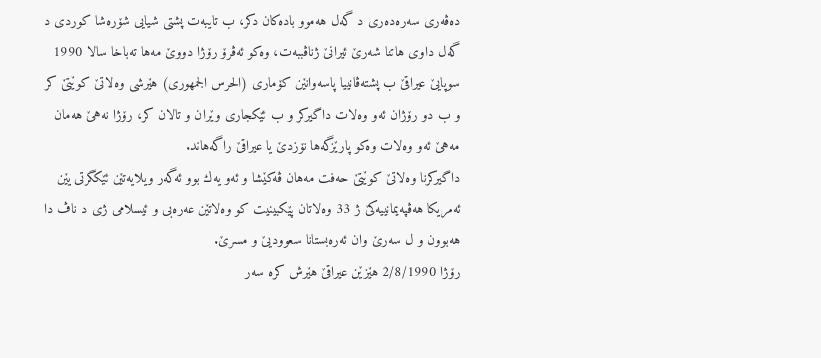ده‌ڤه‌رى سه‌ره‌ده‌رى د گه‌ل هه‌موو باده‌كان دكر، ب تایبه‌ت پشتى شیایى شۆره‌شا كوردى د گه‌ل داوى هاتنا شه‌رێ ئیرانێ ژناڤببه‌ت، وه‌كو ئه‌ڤرۆ رۆژا دووێ مه‌ها ته‌باخا سالا 1990 سوپایێ عیراقێ ب پشته‌ڤانییا پاسه‌وانێن كۆمارى (الحرس الجمهورى) هێرشى وه‌لاتێ كوێتێ كر و ب دو رۆژان ئه‌و وه‌لات داگیركر و ب ئێكجارى وێران و تالان كر، رۆژا نه‌هێ هه‌مان مه‌هێ ئه‌و وه‌لات وه‌كو پارێزگه‌ها نۆزدێ یا عیراقێ راگه‌هاند.
داگیركرنا وه‌لاتێ كوێتێ حه‌فت مه‌هان ڤه‌كێشا و ئه‌و یه‌ك بوو ئه‌گه‌ر ویلایه‌تێن ئێكگرتى یێن ئه‌مریكا هه‌ڤپه‌یمانییه‌كێ ژ 33 وه‌لاتان پێكبینیت كو وه‌لاتێن عه‌ره‌بى و ئیسلامى ژى د ناڤ دا هه‌بوون و ل سه‌رێ وان ئه‌ره‌بستانا سعوودیێ و مسرێ.
رۆژا 2/8/1990 هێزێن عیراقێ هێرش كره‌ سه‌ر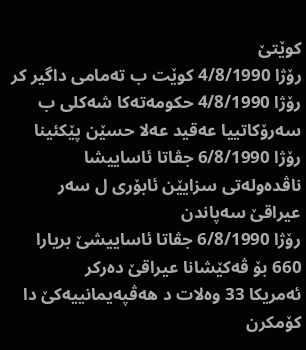كوێتێ
رۆژا 4/8/1990 كوێت ب ته‌مامى داگیر كر
رۆژا 4/8/1990 حكومه‌ته‌كا شه‌كلى ب سه‌رۆكاتییا عه‌قید عه‌لا حسێن پێكئینا
رۆژا 6/8/1990 جڤاتا ئاساییشا ناڤده‌وله‌تى سزایێن ئابۆرى ل سه‌ر عیراقێ سه‌پاندن
رۆژا 6/8/1990 جڤاتا ئاساییشێ بریارا 660 بۆ ڤه‌كێشانا عیراقێ ده‌ركر
ئه‌مریكا 33 وه‌لات د هه‌ڤپه‌یمانییه‌كێ دا كۆمكرن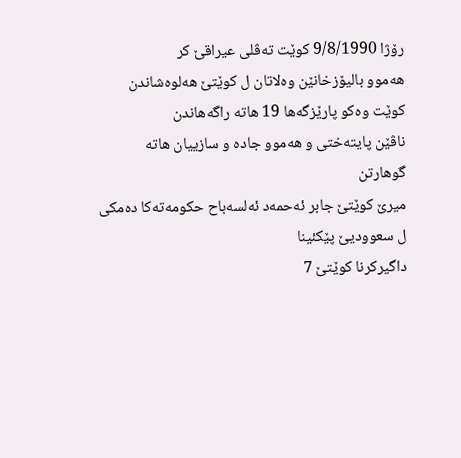رۆژا 9/8/1990 كوێت ته‌ڤلى عیراقێ كر
هه‌موو بالیۆزخانێن وه‌لاتان ل كوێتێ هه‌لوه‌شاندن
كوێت وه‌كو پارێزگه‌ها 19 هاته‌ راگه‌هاندن
ناڤێن پایته‌ختى و هه‌موو جاده‌ و سازییان هاته‌ گوهارتن
میرێ كوێتێ جابر ئه‌حمه‌د ئه‌لسه‌باح حكومه‌ته‌كا ده‌مكى ل سعوودیێ پێكئینا
داگیركرنا كوێتێ 7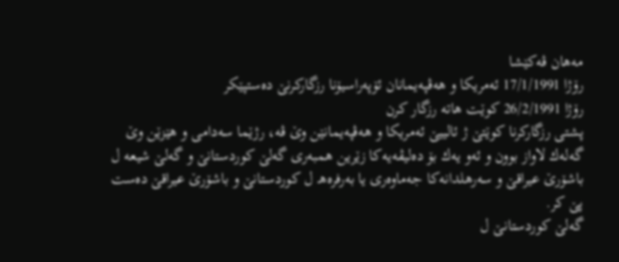مه‌هان ڤه‌كێشا
رۆژا 17/1/1991 ئه‌مریكا و هه‌ڤپه‌یمانان ئۆپه‌راسیۆنا رزگاركرنێ ده‌ستپێكر
رۆژا 26/2/1991 كوێت هاته‌ رزگار كرن
پشتى رزگاركرنا كوێتێ ژ ئالییێ ئه‌مریكا و هه‌ڤپه‌یمانێن وێ ڤه‌، رژێما سه‌دامى و هێزێن وێ گه‌له‌ك لاواز بوون و ئه‌و یه‌ك بۆ ده‌لیڤه‌یه‌كا زێرین همبه‌رى گه‌لێ كوردستانێ و گه‌لێ شیعه‌ ل باشۆرێ عیراقێ و سه‌رهلدانه‌كا جه‌ماوه‌رى یا به‌رفره‌هـ ل كوردستانێ و باشۆرێ عیراقێ ده‌ست پێ كر.
گه‌لێ كوردستانێ ل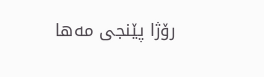رۆژا پێنجى مه‌ها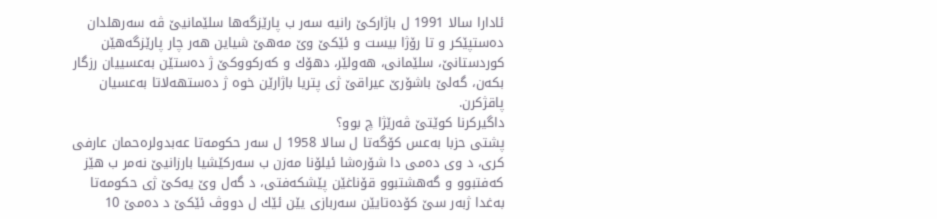ئادارا سالا 1991 ل باژاركێ رانیه‌ سه‌ر ب پارێزگه‌ها سلێمانیێ ڤه‌ سه‌رهلدان ده‌ستپێكر و تا رۆژا بیست و ئێكێ وێ مه‌هێ شیاین هه‌ر چار پارێزگه‌هێن كوردستانێ، سلێمانى، هه‌ولێر، دهۆك و كه‌ركووكێ ژ ده‌ستێن به‌عسییان رزگار بكه‌ن، گه‌لێ باشۆرێ عیراقێ ژى پتریا باژارێن خوه‌ ژ ده‌ستهه‌لاتا به‌عسیان پاقژكرن.
داگیركرنا كوێتێ ڤه‌رێژا چ بوو؟
پشتى حزبا به‌عس كۆگه‌تا ل سالا 1958 ل سه‌ر حكومه‌تا عه‌بدولره‌حمان عارفى كرى، د وى ده‌مى دا شۆره‌شا ئیلۆنا مه‌زن ب سه‌ركێشیا بارزانیێ نه‌مر ب هێز كه‌فتبوو و گه‌هشتبوو قۆناغێن پێشكه‌فتى، د گه‌ل وێ یه‌كێ ژى حكومه‌تا به‌غدا ژبه‌ر سێ كۆده‌تایێن سه‌ربازى یێن ئێك ل دووڤ ئێكێ د ده‌مێ 10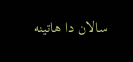سالان دا هاتینه‌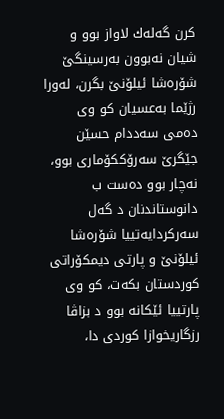كرن گه‌له‌ك لاواز بوو و شیان نه‌بوون به‌رسینگێ شۆره‌شا ئیلۆنێ بگرن، له‌ورا رژێما به‌عسیان كو وى ده‌مى سه‌ددام حسێن جێگرێ سه‌رۆككۆمارى بوو، نه‌چار بوو ده‌ست ب دانوستاندنان د گه‌ل سه‌ركردایه‌تییا شۆره‌شا ئیلۆنێ و پارتى دیمكۆراتى كوردستان بكه‌ت، كو وى پارتییا ئێكانه‌ بوو د بزاڤا رزگاریخوازا كوردى دا،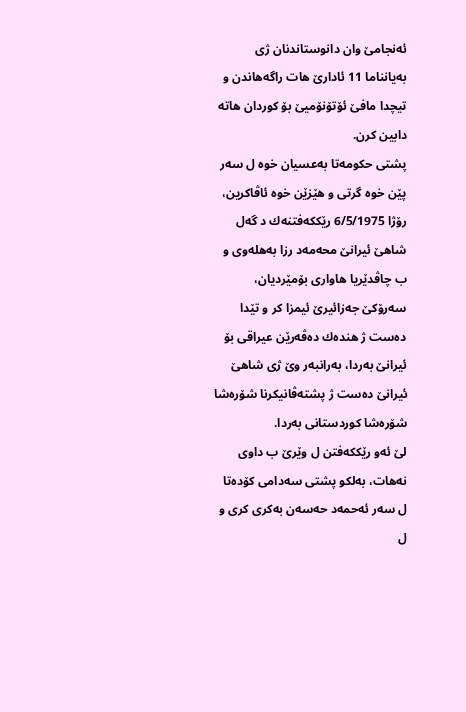ئه‌نجامێ وان دانوستاندنان ژى به‌یانناما 11 ئادارێ هات راگه‌هاندن و تیچدا مافێ ئۆتۆنۆمیێ بۆ كوردان هاته‌ دابین كرن.
پشتى حكومه‌تا به‌عسیان خوه‌ ل سه‌ر پێن خوه‌ گرتى و هێزێن خوه‌ ئاڤاكرین، رۆژا 6/5/1975 رێككه‌فتنه‌ك د گه‌ل شاهێ ئیرانێ محه‌مه‌د رزا به‌هله‌وى و ب چاڤدێریا هاوارى بۆمێردیان، سه‌رۆكێ جه‌زائیرێ ئیمزا كر و تێدا ده‌ست ژ هنده‌ك ده‌ڤه‌رێن عیراقى بۆ ئیرانێ به‌ردا، به‌رانبه‌ر وێ ژى شاهێ ئیرانێ ده‌ست ژ پشته‌ڤانیكرنا شۆره‌شا شۆره‌شا كوردستانى به‌ردا.
لێ ئه‌و رێككه‌فتن ل وێرێ ب داوى نه‌هات، به‌لكو پشتى سه‌دامى كۆده‌تا ل سه‌ر ئه‌حمه‌د حه‌سه‌ن به‌كرى كرى و ل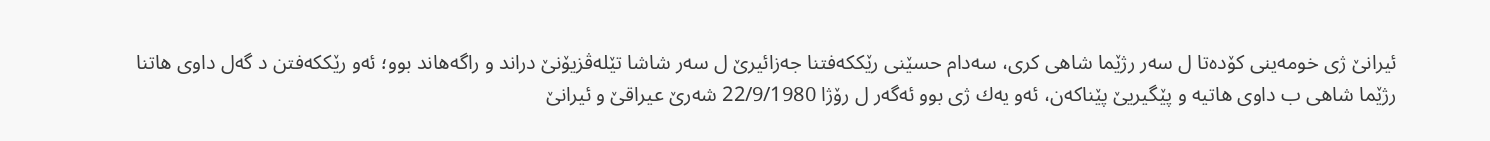ئیرانێ ژى خومه‌ینى كۆده‌تا ل سه‌ر رژێما شاهى كرى، سه‌دام حسێنى رێككه‌فتنا جه‌زائیرێ ل سه‌ر شاشا تێله‌ڤزیۆنێ دراند و راگه‌هاند بوو؛ ئه‌و رێككه‌فتن د گه‌ل داوى هاتنا رژێما شاهى ب داوى هاتیه‌ و پێگیریێ پێناكه‌ن، ئه‌و یه‌ك ژى بوو ئه‌گه‌ر ل رۆژا 22/9/1980 شه‌رێ عیراقێ و ئیرانێ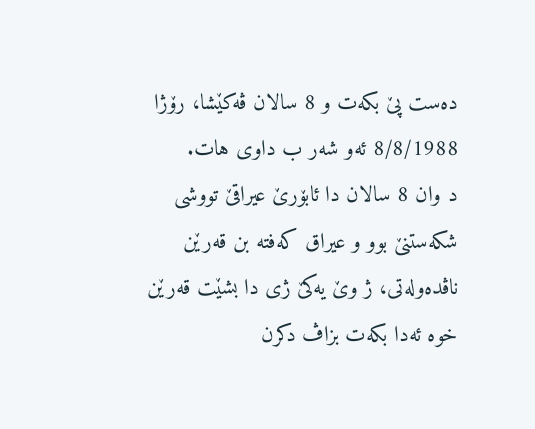ده‌ست پێ بكه‌ت و 8 سالان ڤه‌كێشا، رۆژا 8/8/1988 ئه‌و شه‌ر ب داوى هات.
د وان 8 سالان دا ئابۆرێ عیراقێ تووشى شكه‌ستنێ بوو و عیراق كه‌فته‌ بن قه‌رێن ناڤده‌وله‌تى، ژ وێ یه‌كێ ژى دا بشێت قه‌رێن خوه‌ ئه‌دا بكه‌ت بزاڤ دكرن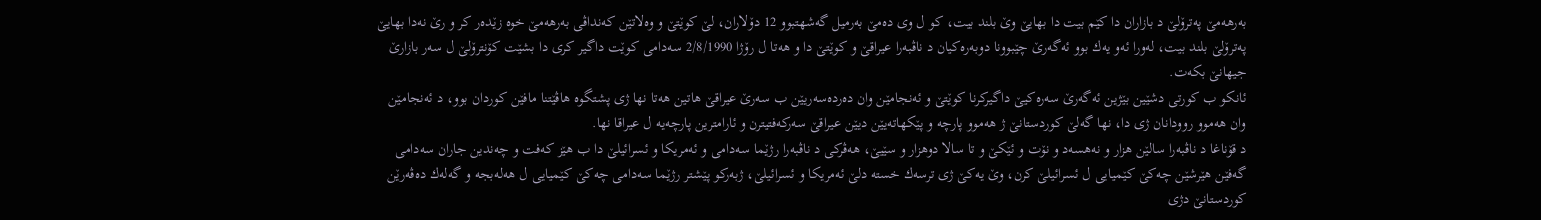به‌رهه‌مێ په‌ترۆلێ د بازاران دا كێم بیت دا بهایێ وێ بلند بیت، كو ل وى ده‌مێ به‌رمیل گه‌شهتبوو 12 دۆلاران، لێ كوێتێ و وه‌لاتێن كه‌نداڤى به‌رهه‌مێ خوه‌ زێده‌ر كر و رێ نه‌دا بهایێ په‌ترۆلێ بلند بیت، له‌ورا ئه‌و یه‌ك بوو ئه‌گه‌رێ چێبوونا دوبه‌ره‌كیان د ناڤبه‌را عیراقێ و كوێتێ دا و هه‌تا ل رۆژا 2/8/1990 سه‌دامى كوێت داگیر كرى دا بشێت كۆنترۆلێ ل سه‌ر بازارێ جیهانێ بكه‌ت.
ئانكو ب كورتى دشێین بێژین ئه‌گه‌رێ سه‌ره‌كیێ داگیركرنا كوێتێ و ئه‌نجامێن وان ده‌رده‌سه‌ریێن ب سه‌رێ عیراقێ هاتین هه‌تا نها ژى پشتگوه هاڤێتنا مافێن كوردان بوو، د ئه‌نجامێن وان هه‌موو روودانان ژى دا، نها گه‌لێ كوردستانێ ژ هه‌موو پارچه‌ و پێكهاته‌یێن دیێن عیراقێ سه‌ركه‌فتیترن و ئارامترین پارچه‌یه‌ ل عیراقا نها.
د قۆناغا د ناڤبه‌را سالێن هزار و نه‌هسه‌د و نۆت و ئێكێ و تا سالا دوهزار و سێیێ، هه‌ڤركى د ناڤبه‌را رژێما سه‌دامى و ئه‌مریكا و ئسرائیلێ دا ب هێز كه‌فت و چه‌ندین جاران سه‌دامى گه‌فێن هێرشێن چه‌كێ كێمیایى ل ئسرائیلێ كرن، وێ یه‌كێ ژى ترسه‌ك خسته‌ دلێ ئه‌مریكا و ئسرائیلێ، ژبه‌ركو پێشتر رژێما سه‌دامى چه‌كێ كێمیایى ل هه‌له‌بجه‌ و گه‌له‌ك ده‌ڤه‌رێن كوردستانێ دژى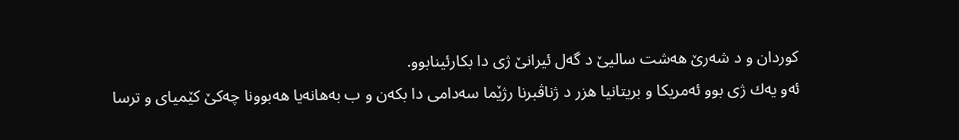كوردان و د شه‌رێ هه‌شت سالیێ د گه‌ل ئیرانێ ژى دا بكارئینابوو.
ئه‌و یه‌ك ژى بوو ئه‌مریكا و بریتانیا هزر د ژناڤبرنا رژێما سه‌دامى دا بكه‌ن و ب به‌هانه‌یا هه‌بوونا چه‌كێ كێمیاى و ترسا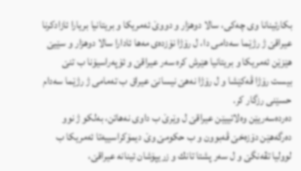بكارئینانا وى چه‌كى، سالا دوهزار و دووێ ئه‌مریكا و بریتانیا بریارا ئازادكرنا عیراقێ ژ رژێما سه‌دامى دا، ل رۆژا نۆزده‌ى مه‌ها ئادارا سالا دوهزار و سێیێ هێزێن ئه‌مریكا و بریتانیا هێرش كره‌ سه‌ر عیراقێ و ئۆپه‌راسیۆنا ب تنێ بیست رۆژا ڤه‌كێشا و ل رۆژا نه‌هێ نیسانێ عیراق ب ته‌مامى ژ رژێما سه‌دام حسێنى رزگار كر.
ده‌رده‌سه‌ریێن وه‌لاتییێن عیراقێ ل وێرێ ب داوى نه‌هاتن، به‌لكو ژ نوو ده‌رگه‌هێن دۆزه‌خێ ڤه‌بوون و ب حكومێ وێ دیمۆكراسییه‌تا ئه‌مریكا ب لوولیا تڤه‌نگێ و ل سه‌ر پشتا تانك و زریپۆشان ئینانه‌ عیراقێ،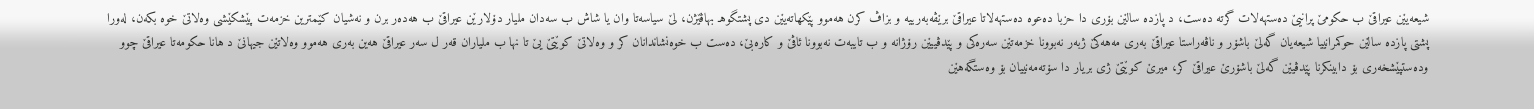شیعه‌یێن عیراقێ ب حكومێ پرانیێ ده‌ستهه‌لات گرته‌ ده‌ست، د پازده‌ سالێن بۆرى دا حزبا ده‌عوه‌ ده‌ستهه‌لاتا عیراقێ برێڤه‌به‌رییه‌ و بزاڤ كرن هه‌موو پێكهاته‌یێن دى پشتگوهـ بهاڤێژن، لێ سیاسه‌تا وان یا شاش ب سه‌دان ملیار دۆلارێن عیراقێ ب هه‌ده‌ر برن و نه‌شیان كێمترین خزمه‌ت پێشكێشى وه‌لاتێ خوه‌ بكه‌ن، له‌ورا پشتى پازده‌ سالێن حوكمرانییا شیعه‌یان گه‌لێ باشۆر و ناڤه‌راستا عیراقێ به‌رى مه‌هه‌كێ ژبه‌ر نه‌بوونا خزمه‌تێن سه‌ره‌كى و پێدڤییێن رۆژانه‌ و ب تایبه‌ت نه‌بوونا ئاڤێ و كاره‌بێ، ده‌ست ب خوه‌نشاندانان كر و وه‌لاتێ كوێتێ یێ تا نها ب ملیاران قه‌ر ل سه‌ر عیراقێ هه‌ین به‌رى هه‌موو وه‌لاتێن جیهانێ د هانا حكومه‌تا عیراقێ چوو وده‌ستپێشخه‌رى بۆ دابینكرنا پێدڤیێن گه‌لێ باشۆرێ عیراقێ كر، میرێ كوێتێ ژى بریار دا سۆته‌مه‌نییان بۆ وه‌ستگه‌هێن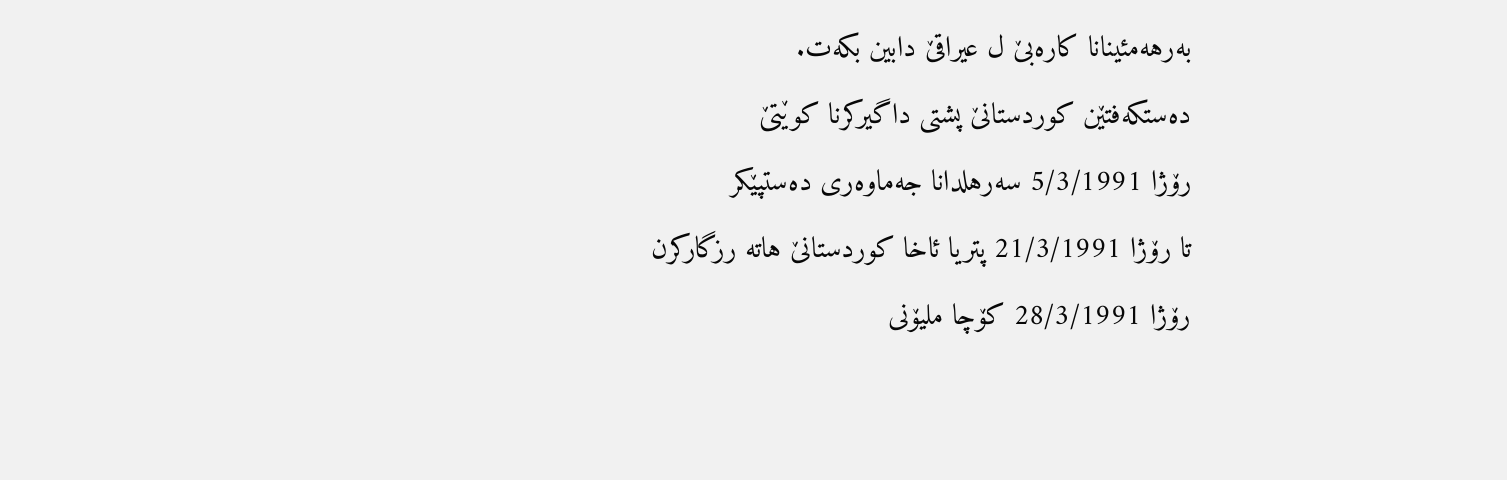به‌رهه‌مئینانا كاره‌بێ ل عیراقێ دابین بكه‌ت.
ده‌ستكه‌فتێن كوردستانێ پشتى داگیركرنا كوێتێ
رۆژا 5/3/1991 سه‌رهلدانا جه‌ماوه‌رى ده‌ستپێكر
تا رۆژا 21/3/1991 پتریا ئاخا كوردستانێ هاته‌ رزگاركرن
رۆژا 28/3/1991 كۆچا ملیۆنى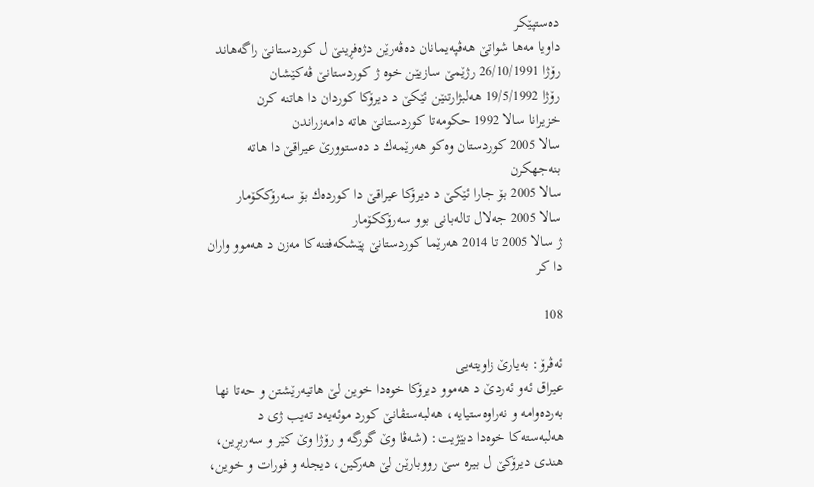ده‌ستپێكر
داویا مه‌ها شواتێ هه‌ڤپه‌یمانان ده‌ڤه‌رێن دژه‌فڕینێ ل كوردستانێ راگه‌هاند
رۆژا 26/10/1991 رژێمێ سازیێن خوه‌ ژ كوردستانێ ڤه‌كێشان
رۆژا 19/5/1992 هه‌لبژارتنێن ئێكێ د دیرۆكا كوردان دا هاتنه‌ كرن
خزیرانا سالا 1992 حكومه‌تا كوردستانێ هاته‌ دامه‌زراندن
سالا 2005 كوردستان وه‌كو هه‌رێمه‌ك د ده‌ستوورێ عیراقێ دا هاته‌ بنه‌جهكرن
سالا 2005 بۆ جارا ئێكێ د دیرۆكا عیراقێ دا كورده‌ك بۆ سه‌رۆككۆمار
سالا 2005 جه‌لال تاله‌بانى بوو سه‌رۆككۆمار
ژ سالا 2005 تا 2014 هه‌رێما كوردستانێ پێشكه‌فتنه‌كا مه‌زن د هه‌موو واران دا كر

108

ئه‌ڤرۆ: به‌یارێ زاویته‌یى
عیراق ئه‌و ئه‌ردێ د هه‌موو دیرۆكا خوه‌دا خوین لێ هاتیه‌رێشتن و حه‌تا نها به‌رده‌وامه‌ و نه‌راوه‌ستیایه‌، هه‌لبه‌ستڤانێ كورد موئه‌یه‌د ته‌یب ژى د هه‌لبه‌سته‌كا خوه‌دا دبێژیت: (شه‌ڤا وێ گورگه‌ و رۆژا وێ كێر و سه‌ربڕین، هندى دیرۆكێ ل بیره‌ سێ رووبارێن لێ هه‌ركین، دیجله‌ و فورات و خوین،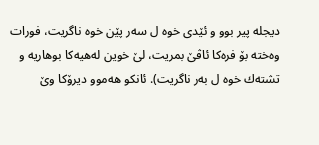دیجله‌ پیر بوو و ئێدى خوه‌ ل سه‌ر پێن خوه‌ ناگریت، فورات وه‌خته‌ بۆ فره‌كا ئاڤێ بمریت، لێ خوین له‌هیه‌كا بوهاریه‌ و تشته‌ك خوه‌ ل به‌ر ناگریت). ئانكو هه‌موو دیرۆكا وێ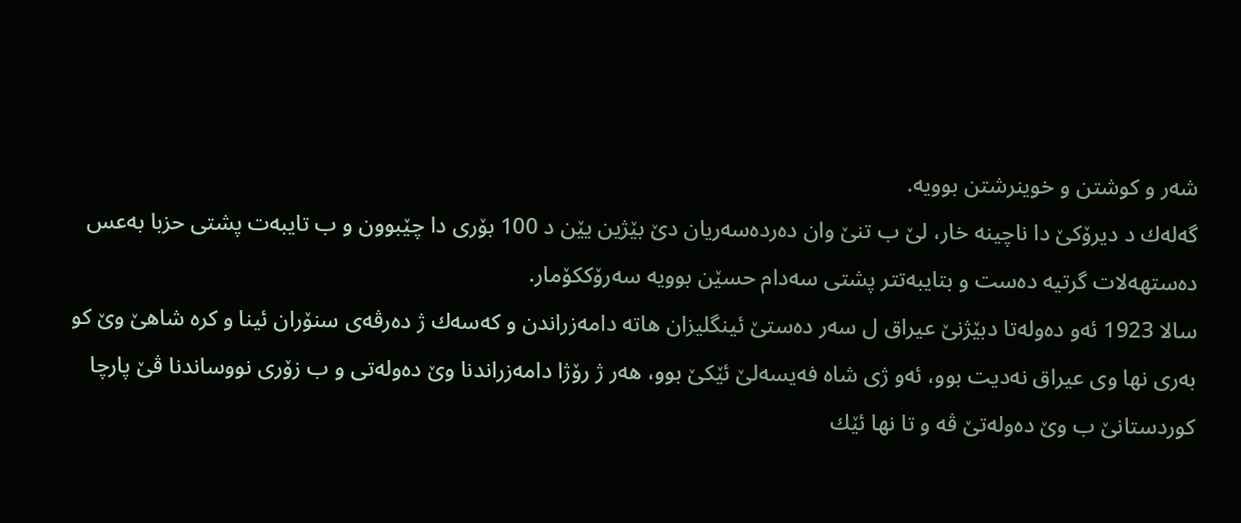شه‌ر و كوشتن و خوینرشتن بوویه‌.
گه‌له‌ك د دیرۆكێ دا ناچینه‌ خار، لێ ب تنێ وان ده‌رده‌سه‌ریان دێ بێژین یێن د 100 بۆرى دا چێبوون و ب تایبه‌ت پشتى حزبا به‌عس ده‌ستهه‌لات گرتیه‌ ده‌ست و بتایبه‌تتر پشتى سه‌دام حسێن بوویه‌ سه‌رۆككۆمار.
سالا 1923 ئه‌و ده‌وله‌تا دبێژنێ عیراق ل سه‌ر ده‌ستێ ئینگلیزان هاته‌ دامه‌زراندن و كه‌سه‌ك ژ ده‌رڤه‌ى سنۆران ئینا و كره‌ شاهێ وێ كو به‌رى نها وى عیراق نه‌دیت بوو، ئه‌و ژى شاه فه‌یسه‌لێ ئێكێ بوو، هه‌ر ژ رۆژا دامه‌زراندنا وێ ده‌وله‌تى و ب زۆرى نووساندنا ڤێ پارچا كوردستانێ ب وێ ده‌وله‌تێ ڤه‌ و تا نها ئێك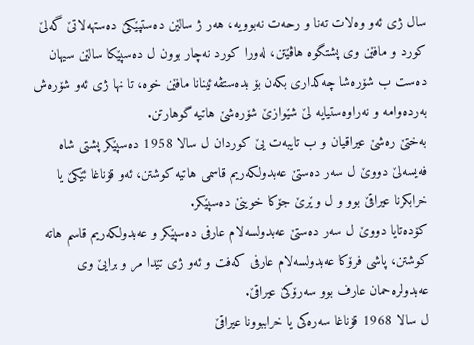سال ژى ئه‌و وه‌لات ته‌نا و رحه‌ت نه‌بوویه‌، هه‌ر ژ سالێن ده‌ستپێكێ ده‌ستهه‌لاتێ گه‌لێ كورد و مافێن وى پشتگوه هاڤێتن، له‌ورا كورد نه‌چار بوون ل ده‌سپێكا سالێن سیهان ده‌ست ب شۆره‌شا چه‌كدارى بكه‌ن بۆ بده‌ستڤه‌ئینانا مافێن خوه‌، تا نها ژى ئه‌و شۆره‌ش به‌رده‌وامه‌ و نه‌راوه‌ستیایه‌ لێ شێوازێ شۆره‌شێ هاتیه‌ گوهارتن.
به‌ختێ ره‌شێ عیراقیان و ب تایبه‌ت یێ كوردان ل سالا 1958 ده‌سپێكر پشتى شاه فه‌یسه‌لێ دووێ ل سه‌ر ده‌ستێ عه‌بدولكه‌ریم قاسمى هاتیه‌ كوشتن، ئه‌و قۆناغا ئێكێ یا خرابكرنا عیراقێ بوو و ل وێرێ جۆكا خوینێ ده‌سپێكر.
كۆده‌تایا دووێ ل سه‌ر ده‌ستێ عه‌بدولسه‌لام عارفى ده‌سپێكر و عه‌بدولكه‌ریم قاسم هاته‌ كوشتن، پاشى فرۆكا عه‌بدولسه‌لام عارفى كه‌فت و ئه‌و ژى تێدا مر و برایێ وى عه‌بدولره‌حمان عارف بوو سه‌رۆكێ عیراقێ.
ل سالا 1968 قۆناغا سه‌ره‌كى یا خراببوونا عیراقێ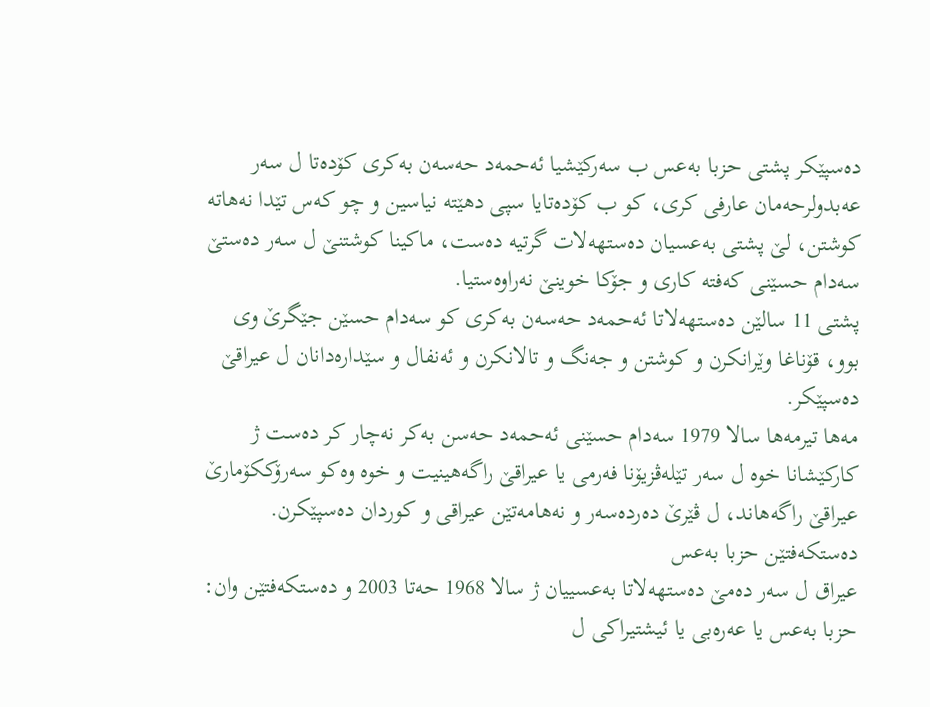ده‌سپێكر پشتى حزبا به‌عس ب سه‌ركێشیا ئه‌حمه‌د حه‌سه‌ن به‌كرى كۆده‌تا ل سه‌ر عه‌بدولرحه‌مان عارفى كرى، كو ب كۆده‌تایا سپى دهێته‌ نیاسین و چو كه‌س تێدا نه‌هاته‌ كوشتن، لێ پشتى به‌عسیان ده‌ستهه‌لات گرتیه‌ ده‌ست، ماكینا كوشتنێ ل سه‌ر ده‌ستێ سه‌دام حسێنى كه‌فته‌ كارى و جۆكا خوینێ نه‌راوه‌ستیا.
پشتى 11 سالێن ده‌ستهه‌لاتا ئه‌حمه‌د حه‌سه‌ن به‌كرى كو سه‌دام حسێن جێگرێ وى بوو، قۆناغا وێرانكرن و كوشتن و جه‌نگ و تالانكرن و ئه‌نفال و سێداره‌دانان ل عیراقێ ده‌سپێكر.
مه‌ها تیرمه‌ها سالا 1979 سه‌دام حسێنى ئه‌حمه‌د حه‌سن به‌كر نه‌چار كر ده‌ست ژ كاركێشانا خوه‌ ل سه‌ر تێله‌ڤزیۆنا فه‌رمى یا عیراقێ راگه‌هینیت و خوه‌ وه‌كو سه‌رۆككۆمارێ عیراقێ راگه‌هاند، ل ڤێرێ ده‌رده‌سه‌ر و نه‌هامه‌تێن عیراقى و كوردان ده‌سپێكرن.
ده‌ستكه‌فتێن حزبا به‌عس
عیراق ل سه‌ر ده‌مێ ده‌ستهه‌لاتا به‌عسییان ژ سالا 1968 حه‌تا 2003 و ده‌ستكه‌فتێن وان:
حزبا به‌عس یا عه‌ره‌بی یا ئیشتیراكی ل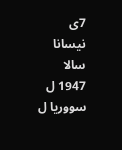7ی نیسانا سالا 1947 ل سووریا ل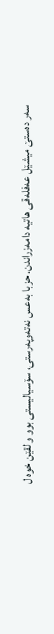سه‌ر ده‌ستێ میشێل عه‌فله‌قی هاتیه‌ دامه‌زراندن. حزبا به‌عس نه‌ته‌وپه‌رستی، سۆسیالیستی بوو و لقێن خوه‌ ل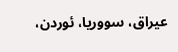عیراق، سووریا، ئوردن،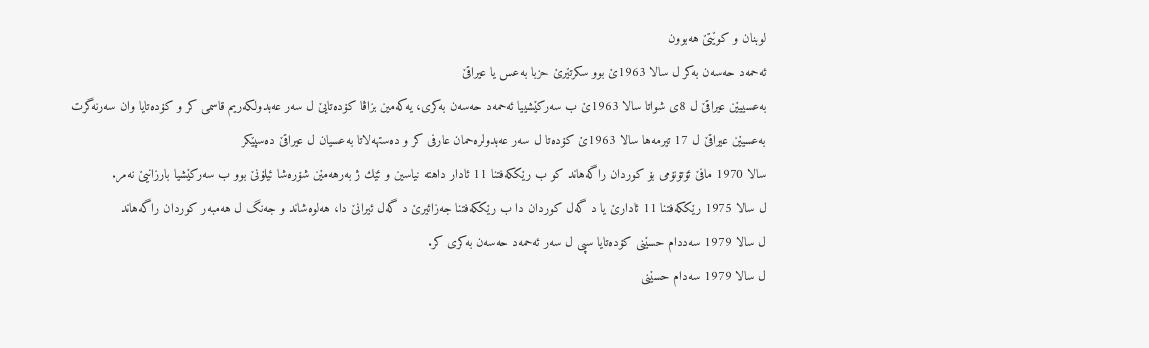لوبنان و كوێتێ هه‌بوون
ئه‌حمه‌د حه‌سه‌ن به‌كر ل سالا 1963ێ بوو سكرتێرێ حزبا به‌عس یا عیراقێ
به‌عسییێن عیراقێ ل 8ی شواتا سالا 1963ێ ب سه‌ركێشییا ئه‌حمه‌د حه‌سه‌ن به‌كری، یه‌كه‌مین بزاڤا كۆده‌تایێ ل سه‌ر عه‌بدولكه‌ریم قاسمی كر و كۆده‌تایا وان سه‌رنه‌گرت
به‌عسیێن عیراقێ ل 17 تیرمه‌ها سالا 1963ێ كۆده‌تا ل سه‌ر عه‌بدولره‌حمان عارفی كر و ده‌ستهه‌لاتا به‌عسیان ل عیراقێ ده‌سپێكر
سالا 1970 مافێ ئۆتۆنۆمى بۆ كوردان راگه‌هاند كو ب رێككه‌فتنا 11 ئادار داهته‌ نیاسین و ئێك ژ به‌رهه‌مێن شۆره‌شا ئیلۆنێ بوو ب سه‌ركێشیا بارزانیێ نه‌مر.
ل سالا 1975 رێككه‌فتنا 11 ئادارێ یا د گه‌ل كوردان دا ب رێككه‌فتنا جه‌زائیرێ د گه‌ل ئیرانێ دا، هه‌لوه‌شاند و جه‌نگ ل هه‌مبه‌ر كوردان راگه‌هاند
ل سالا 1979 سه‌ددام حسێنی كۆده‌تایا سپی ل سه‌ر ئه‌حمه‌د حه‌سه‌ن به‌كری كر.
ل سالا 1979 سه‌دام حسێنی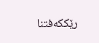رێككه‌فتنا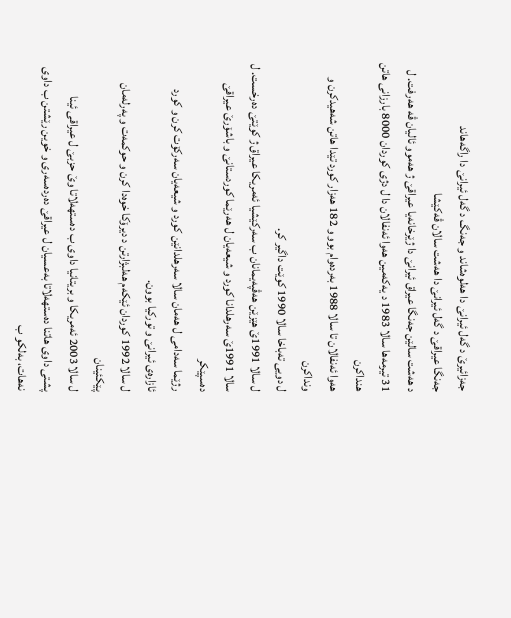جه‌زائیرێ د گه‌ل ئیرانێ دا هه‌لوه‌شاند و جه‌نگ د گه‌ل ئیرانێ دا راگه‌هاند
جه‌نگا عیراقێ د گه‌ل ئیرانێ دا هه‌شت سالان ڤه‌كێشا
د هه‌شت سالێن جه‌نگا عیراق ئیرانێ دا ژێرخانه‌یا عیراقێ ژ هه‌موو ئالیان ڤه‌ هه‌رفت. ل 31 تیرمه‌ها سالا 1983 د یه‌كه‌مین هه‌وا ئه‌نفالان دا ل دژی كوردان 8000 بارزانی هاتن هنداكرن
هه‌وا ئه‌نفالان تا سالا 1988 به‌رده‌وام بوو و 182 هه‌زار كورد تێدا هاتن شه‌هیدكرن و ونداكرن
ل دویی ته‌باخا سالا 1990 كوێت داگیر كر.
ل سالا 1991ێ هێزێن هه‌ڤپه‌یمانان ب سه‌ركێشیا ئه‌مریكا عیراق ژ كوێتێ ده‌رخست. ل سالا 1991ێ سه‌رهلدانا كورد و شیعه‌یان ل هه‌رێما كوردستانێ و باشۆرێ عیراقێ ده‌سپێكر
رژێما سه‌دامى ل هه‌مان سالا سه‌رهلدانێن كورد و شیعه‌یان سه‌ركۆت كرن و كورد ئازاره‌ى ئیرانێ و توركیا بوون.
ل سالا 1992 كوردان ئێكه‌م هه‌لبژارتن د دیرۆكا خوه‌دا كرن و حوكمه‌ت و په‌رله‌مان پێكئینان
ل سالا 2003 ئه‌مریكا و بریتانیا داوی ب ده‌ستهه‌لاتا وێ حزبێ ل عیراقی ئینا
پشتى داوى هاتنا ده‌ستهه‌لاتا به‌عسیان ل عیراقێ ده‌رده‌سه‌رى و خوین رێشتن ب داوى نه‌هات، به‌لكو ب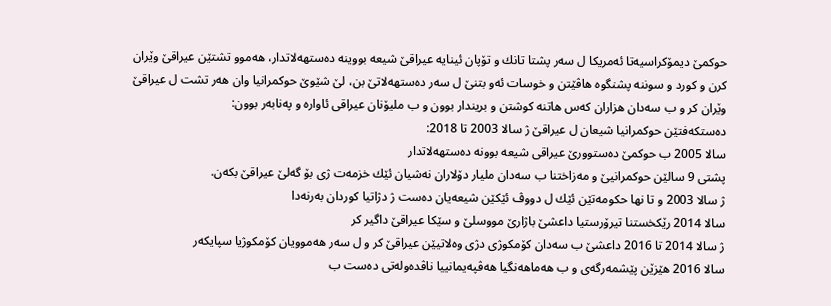حوكمێ دیمۆكراسیه‌تا ئه‌مریكا ل سه‌ر پشتا تانك و تۆپان ئینایه‌ عیراقێ شیعه‌ بووینه‌ ده‌ستهه‌لاتدار، هه‌موو تشتێن عیراقێ وێران كرن و كورد و سوننه‌ پشنگوه هاڤێتن و خوسات ئه‌و بتنێ ل سه‌ر ده‌ستهه‌لاتێ بن، لێ شێوێ حوكمرانیا وان هه‌ر تشت ل عیراقێ وێران كر و ب سه‌دان هزاران كه‌س هاتنه‌ كوشتن و بریندار بوون و ب ملیۆنان عیراقى ئاواره‌ و په‌نابه‌ر بوون:
ده‌ستكه‌فتێن حوكمرانیا شیعان ل عیراقێ ژ سالا 2003 تا 2018:
سالا 2005 ب حوكمێ ده‌ستوورێ عیراقى شیعه‌ بوونه‌ ده‌ستهه‌لاتدار
پشتى 9 سالێن حوكمرانیێ و مه‌زاختنا ب سه‌دان ملیار دۆلاران نه‌شیان ئێك خزمه‌ت ژى بۆ گه‌لێ عیراقێ بكه‌ن.
ژ سالا 2003 و تا نها حكومه‌تێن ئێك ل دووڤ ئێكێن شیعه‌یان ده‌ست ژ دژاتیا كوردان به‌رنه‌دا
سالا 2014 رێكخستنا تیرۆرستیا داعشێ باژارێ مووسلێ و سێكا عیراقێ داگیر كر
ژ سالا 2014 تا 2016 داعشێ ب سه‌دان كۆمكوژى دژى وه‌لاتیێن عیراقێ كر و ل سه‌ر هه‌موویان كۆمكوژیا سپایكه‌ر
سالا 2016 هێزێن پێشمه‌رگه‌ى و ب هه‌ماهه‌نگیا هه‌ڤپه‌یمانییا ناڤده‌وله‌تى ده‌ست ب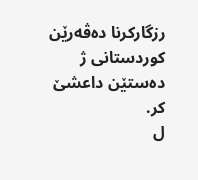رزگاركرنا ده‌ڤه‌رێن كوردستانى ژ ده‌ستێن داعشێ كر.
ل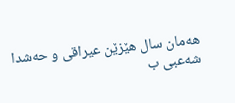هه‌مان سال هێزێن عیراقى و حه‌شدا شه‌عبى ب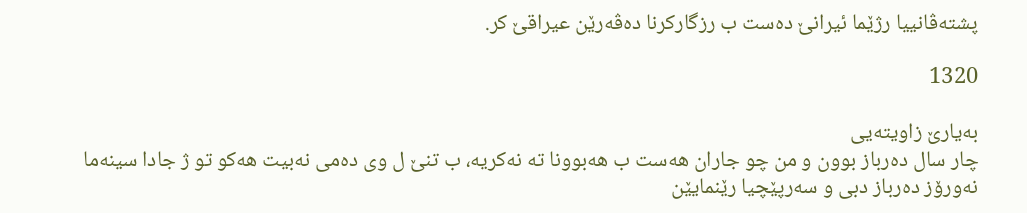پشته‌ڤانییا رژێما ئیرانێ ده‌ست ب رزگاركرنا ده‌ڤه‌رێن عیراقێ كر.

1320

به‌یارێ زاویته‌یى
چار سال ده‌رباز بوون و من چو جاران هه‌ست ب هه‌بوونا ته‌ نه‌كریه‌، ب تنێ ل وى ده‌مى نه‌بیت هه‌كو تو ژ جادا سینه‌ما نه‌ورۆز ده‌رباز دبى و سه‌رپێچیا رێنمایێن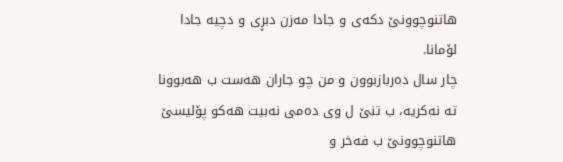هاتنوچوونێ دكه‌ى و جادا مه‌زن دبڕى و دچیه‌ جادا لۆمانا.
چار سال ده‌ربازبوون و من چو جاران هه‌ست ب هه‌بوونا ته‌ نه‌كریه‌، ب تنێ ل وى ده‌مى نه‌بیت هه‌كو پۆلیسێ هاتنوچوونێ ب فه‌خر و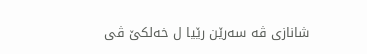شانازى ڤه‌ سه‌رێن رێیا ل خه‌لكێ ڤى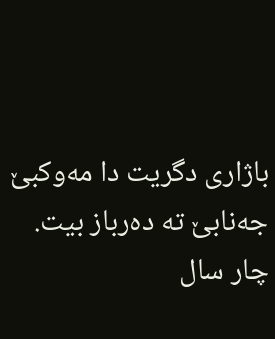باژارى دگریت دا مه‌وكبێ جه‌نابێ ته‌ ده‌رباز بیت.
چار سال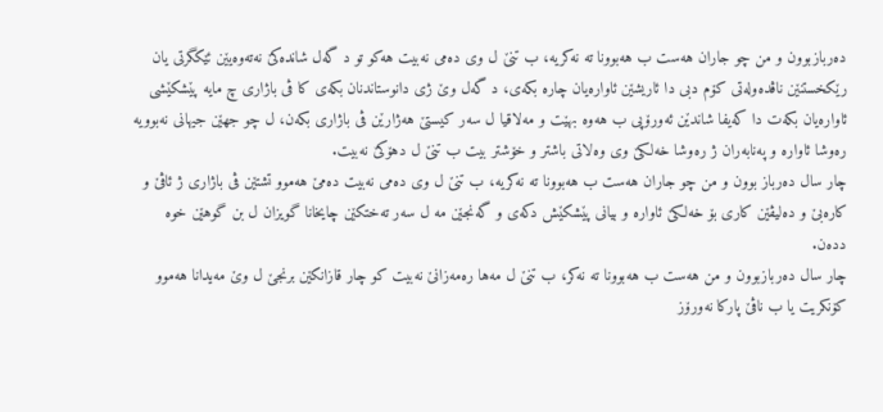ده‌ربازبوون و من چو جاران هه‌ست ب هه‌بوونا ته‌ نه‌كریه‌، ب تنێ ل وى ده‌مى نه‌بیت هه‌كو تو د گه‌ل شانده‌كێ نه‌ته‌وه‌یێن ئێكگرتى یان رێكخستنێن ناڤده‌وله‌تى كۆم دبى دا ئاریشێن ئاواره‌یان چاره‌ بكه‌ى، د گه‌ل وێ ژى دانوستاندنان بكه‌ى كا ڤى باژارى چ مایه‌ پێشكێشى ئاواره‌یان بكه‌ت دا كه‌یفا شاندێن ئه‌ورۆپى ب هه‌وه‌ بهێت و مه‌لاقیا ل سه‌ر كیستێ هه‌ژارێن ڤى باژارى بكه‌ن، ل چو جهێن جیهانى نه‌بوویه‌ ره‌وشا ئاواره‌ و په‌نابه‌ران ژ ره‌وشا خه‌لكێ وى وه‌لاتى باشتر و خۆشتر بیت ب تنێ ل دهۆكێ نه‌بیت.
چار سال ده‌رباز بوون و من چو جاران هه‌ست ب هه‌بوونا ته‌ نه‌كریه‌، ب تنێ ل وى ده‌مى نه‌بیت ده‌مێ هه‌موو تشتێن ڤى باژارى ژ ئاڤێ و كاره‌بێ و ده‌لیڤێن كارى بۆ خه‌لكێ ئاواره‌ و بیانى پێشكێش دكه‌ى و گه‌نجێن مه‌ ل سه‌ر ته‌ختكێن چایخانا گویزان ل بن گوهێن خوه‌ دده‌ن.
چار سال ده‌ربازبوون و من هه‌ست ب هه‌بوونا ته‌ نه‌كر، ب تنێ ل مه‌ها ره‌مه‌زانێ نه‌بیت كو چار قازانكێن برنجێ ل وێ مه‌یدانا هه‌موو كۆنكریت یا ب ناڤێ پاركا نه‌ورۆز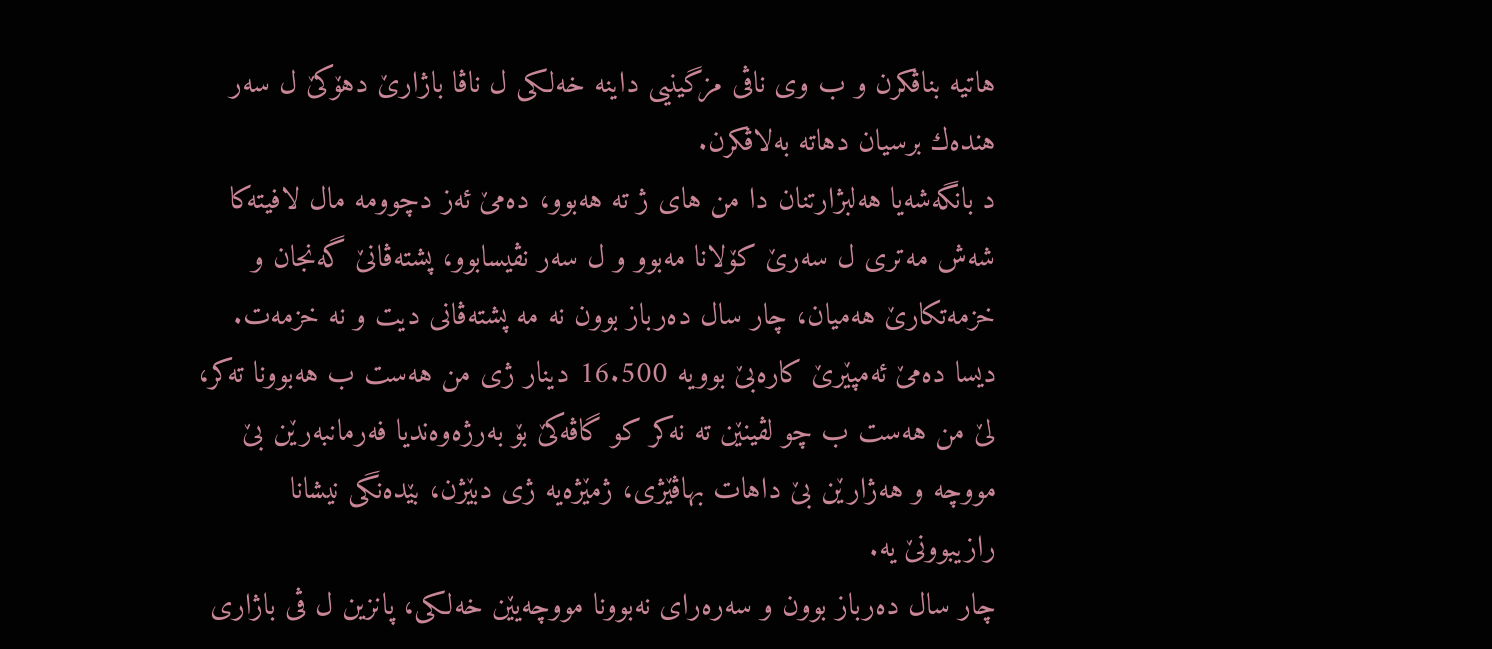هاتیه‌ بناڤكرن و ب وى ناڤى مزگینیى داینه‌ خه‌لكى ل ناڤا باژارێ دهۆكێ ل سه‌ر هنده‌ك برسیان دهاته‌ به‌لاڤكرن.
د بانگه‌شه‌یا هه‌لبژارتنان دا من هاى ژ ته‌ هه‌بوو، ده‌مێ ئه‌ز دچوومه‌ مال لافیته‌كا شه‌ش مه‌ترى ل سه‌رێ كۆلانا مه‌بوو و ل سه‌ر نڤیسابوو، پشته‌ڤانێ گه‌نجان و خزمه‌تكارێ هه‌میان، چار سال ده‌رباز بوون نه‌ مه‌ پشته‌ڤانى دیت و نه‌ خزمه‌ت.
دیسا ده‌مێ ئه‌مپێرێ كاره‌بێ بوویه‌ 16.500 دینار ژى من هه‌ست ب هه‌بوونا ته‌كر، لێ من هه‌ست ب چو لڤینێن ته‌ نه‌كر كو گاڤه‌كێ بۆ به‌رژه‌وه‌ندیا فه‌رمانبه‌رێن بێ مووچه‌ و هه‌ژارێن بێ داهات بهاڤێژى، ژمێژه‌یه‌ ژى دبێژن، بێده‌نگى نیشانا رازیبوونێ یه‌.
چار سال ده‌رباز بوون و سه‌ره‌راى نه‌بوونا مووچه‌یێن خه‌لكى، پانزین ل ڤى باژارى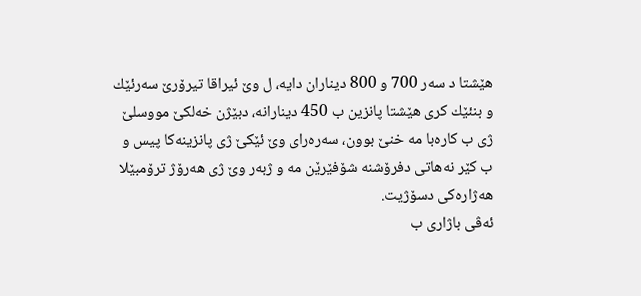هێشتا د سه‌ر 700 و 800 دیناران دایه‌، ل وێ ئیراقا تیرۆرێ سه‌رئێك و بنئێك كرى هێشتا پانزین ب 450 دینارانه‌، دبێژن خه‌لكێ مووسلێ ژى ب كاره‌با مه‌ خنێ بوون، سه‌ره‌راى وێ ئێكێ ژى پانزینه‌كا پیس و ب كێر نه‌هاتى دفرۆشنه‌ شۆفێرێن مه‌ و ژبه‌ر وێ ژى هه‌رۆژ ترۆمبێلا هه‌ژاره‌كى دسۆژیت.
ئه‌ڤى باژارى ب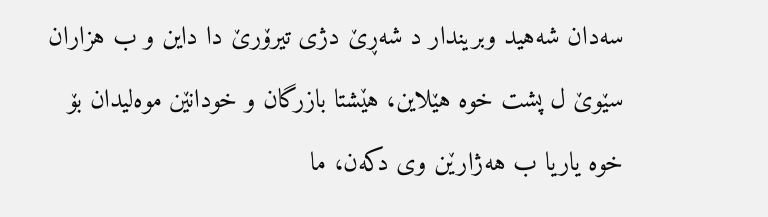سه‌دان شه‌هید وبریندار د شه‌ڕێ دژى تیرۆرێ دا داین و ب هزاران سێوێ ل پشت خوه‌ هێلاین، هێشتا بازرگان و خودانێن موه‌لیدان بۆ خوه‌ یاریا ب هه‌ژارێن وى دكه‌ن، ما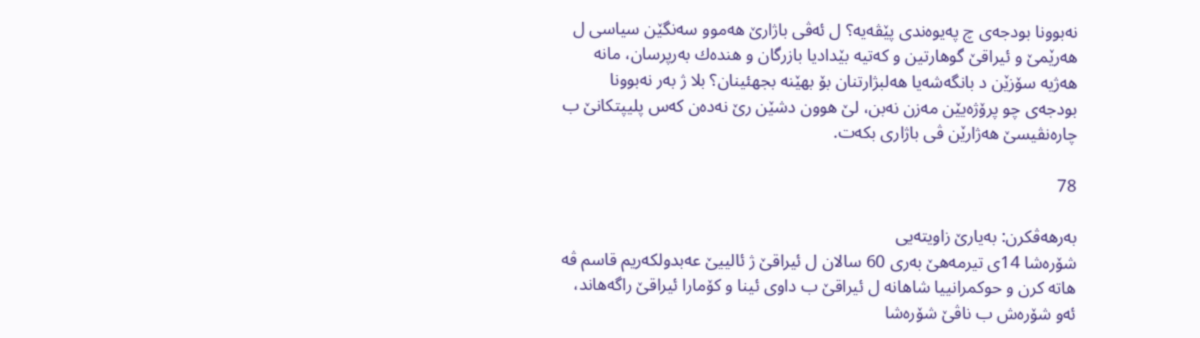نه‌بوونا بودجه‌ى چ په‌یوه‌ندى پێڤه‌یه‌؟ ل ئه‌ڤى باژارێ هه‌موو سه‌نگێن سیاسى ل هه‌رێمێ و ئیراقێ گوهارتین و كه‌تیه‌ بێدادیا بازرگان و هنده‌ك به‌رپرسان، مانه‌ هه‌ژیه‌ سۆزێن د بانگه‌شه‌یا هه‌لبژارتنان بۆ بهێنه‌ بجهئینان؟ بلا ژ به‌ر نه‌بوونا بودجه‌ى چو پرۆژه‌یێن مه‌زن نه‌بن، لێ هوون دشێن رێ نه‌ده‌ن كه‌س پلیپتكانێ ب چاره‌نڤیسێ هه‌ژارێن ڤى باژارى بكه‌ت.

78

به‌رهه‌ڤكرن: به‌یارێ زاویته‌یى
شۆره‌شا 14ى تیرمه‌هێ به‌رى 60 سالان ل ئیراقێ ژ ئالییێ عه‌بدولكه‌ریم قاسم ڤه‌ هاته‌ كرن و حوكمرانییا شاهانه‌ ل ئیراقێ ب داوى ئینا و كۆمارا ئیراقێ راگه‌هاند، ئه‌و شۆره‌ش ب ناڤێ شۆره‌شا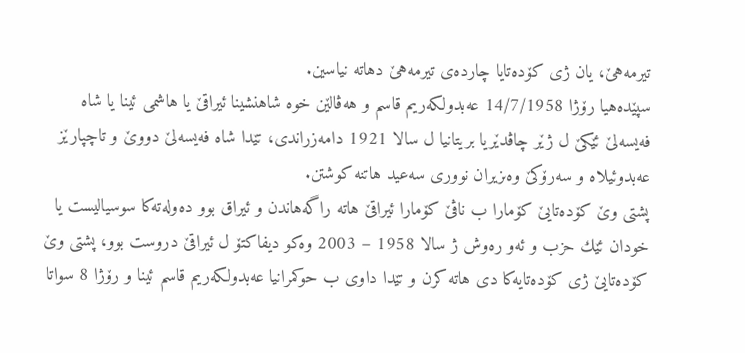تیرمه‌هێ، یان ژى كۆده‌تایا چارده‌ى تیرمه‌هێ دهاته‌ نیاسین.
سپێده‌هیا رۆژا 14/7/1958 عه‌بدولكه‌ریم قاسم و هه‌ڤالێن خوه‌ شاهنشینا ئیراقێ یا هاشمى ئینا یا شاه فه‌یسه‌لێ ئێكێ ل ژێر چاڤدێریا بریتانیا ل سالا 1921 دامه‌زراندى، تێدا شاه فه‌یسه‌لێ دووێ و تاچپارێز عه‌بدوئیلاه و سه‌رۆكێ وه‌ىزیران نوورى سه‌عید هاتنه‌ كوشتن.
پشتى وێ كۆده‌تایێ كۆمارا ب ناڤێ كۆمارا ئیراقێ هاته‌ راگه‌هاندن و ئیراق بوو ده‌وله‌ته‌كا سوسیالیست یا خودان ئێك حزب و ئه‌و ره‌وش ژ سالا 1958 – 2003 وه‌كو دیفاكتۆ ل ئیراقێ دروست بوو، پشتى وێ كۆده‌تایێ ژى كۆده‌تایه‌كا دى هاته‌ كرن و تێدا داوى ب حوكمرانیا عه‌بدولكه‌ریم قاسم ئینا و رۆژا 8 سواتا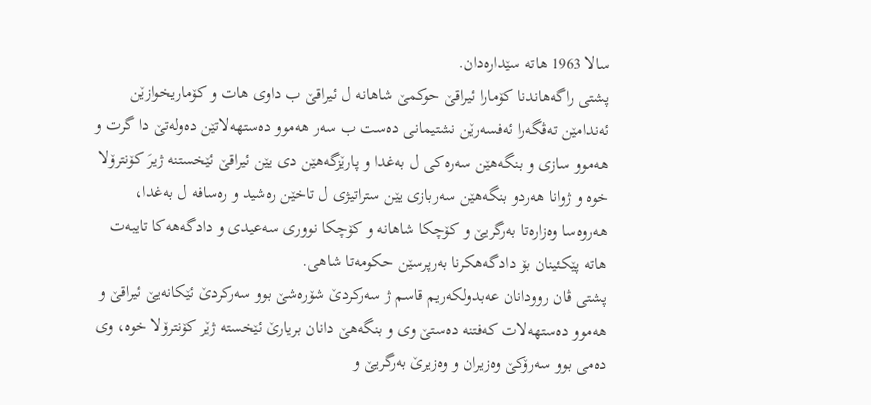سالا 1963 هاته‌ سێداره‌دان.
پشتى راگه‌هاندنا كۆمارا ئیراقێ حوكمێ شاهانه‌ ل ئیراقێ ب داوى هات و كۆماریخوازێن ئه‌ندامێن ته‌ڤگه‌را ئه‌فسه‌رێن نشتیمانى ده‌ست ب سه‌ر هه‌موو ده‌ستهه‌لاتێن ده‌وله‌تێ دا گرت و هه‌موو سازى و بنگه‌هێن سه‌ره‌كى ل به‌غدا و پارێزگه‌هێن دى یێن ئیراقێ ئێخستنه‌ ژیرَ كۆنترۆلا خوه‌ و ژوانا هه‌ردو بنگه‌هێن سه‌ربازى یێن ستراتیژى ل تاخێن ره‌شید و ره‌سافه‌ ل به‌غدا، هه‌روه‌سا وه‌زاره‌تا به‌رگریێ و كۆچكا شاهانه‌ و كۆچكا نوورى سه‌عیدى و دادگه‌هه‌كا تایبه‌ت هاته‌ پێكئینان بۆ دادگه‌هكرنا به‌رپرسێن حكومه‌تا شاهى.
پشتى ڤان روودانان عه‌بدولكه‌ریم قاسم ژ سه‌ركردێ شۆره‌شێ بوو سه‌ركردێ ئێكانه‌یێ ئیراقێ و هه‌موو ده‌ستهه‌لات كه‌فتنه‌ ده‌ستێ وى و بنگه‌هێ دانان بریارێ ئێخسته‌ ژێر كۆنترۆلا خوه‌، وى ده‌مى بوو سه‌رۆكێ وه‌زیران و وه‌زیرێ به‌رگریێ و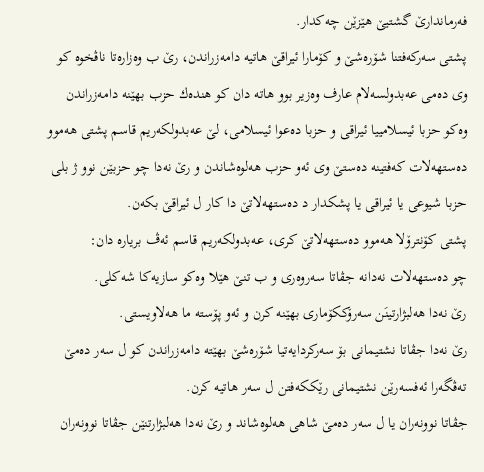فه‌رماندارێ گشتیێ هێزێن چه‌كدار.
پشتى سه‌ركه‌فتنا شۆره‌شێ و كۆمارا ئیراقێ هاتیه‌ دامه‌زراندن، رێ ب وه‌زاره‌تا ناڤخوه‌ كو وى ده‌مى عه‌بدولسه‌لام عارف وه‌زیر بوو هاته‌ دان كو هنده‌ك حزب بهێنه‌ دامه‌زراندن وه‌كو حزبا ئیسلامییا ئیراقى و حزبا ده‌عوا ئیسلامى، لێ عه‌بدولكه‌ریم قاسم پشتى هه‌موو ده‌ستهه‌لات كه‌فتینه‌ ده‌ستێ وى ئه‌و حزب هه‌لوه‌شاندن و رێ نه‌دا چو حزبێن نوو ژ بلى حزبا شیوعى یا ئیراقى یا پشكدار د ده‌ستهه‌لاتێ دا كار ل ئیراقێ بكه‌ن.
پشتى كۆنترۆلا هه‌موو ده‌ستهه‌لاتێ كرى، عه‌بدولكه‌ریم قاسم ئه‌ڤ بریاره‌ دان:
چو ده‌ستهه‌لات نه‌دانه‌ جڤاتا سه‌روه‌رى و ب تنێ هێلا وه‌كو سازیه‌كا شه‌كلى.
رێ نه‌دا هه‌لبژارتینَن سه‌رۆككۆمارى بهێنه‌ كرن و ئه‌و پۆسته‌ ما هه‌لاویستى.
رێ نه‌دا جڤاتا نشتیمانى بۆ سه‌ركردایه‌تیا شۆره‌شێ بهێته‌ دامه‌زراندن كو ل سه‌ر ده‌مێ ته‌ڤگه‌را ئه‌فسه‌رێن نشتیمانى رێككه‌فتن ل سه‌ر هاتیه‌ كرن.
جڤاتا نوونه‌ران یا ل سه‌ر ده‌مێ شاهى هه‌لوه‌شاند و رێ نه‌دا هه‌لبژارتنێن جڤاتا نوونه‌ران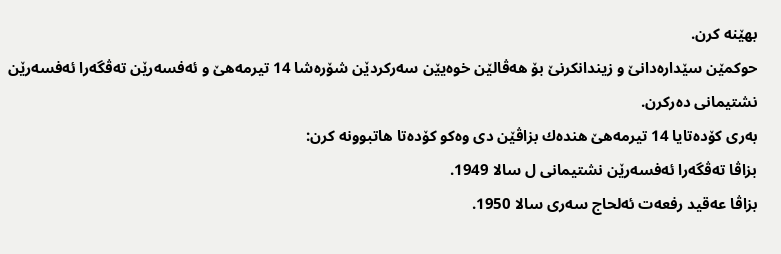بهێنه‌ كرن.
حوكمێن سێداره‌دانێ و زیندانكرنێ بۆ هه‌ڤالێن خوه‌یێن سه‌ركردێن شۆره‌شا 14 تیرمه‌هێ و ئه‌فسه‌رێن ته‌ڤگه‌را ئه‌فسه‌رێن نشتیمانى ده‌ركرن.
به‌رى كۆده‌تایا 14 تیرمه‌هێ هنده‌ك بزاڤێن دى وه‌كو كۆده‌تا هاتبوونه‌ كرن:
بزاڤا ته‌ڤگه‌را ئه‌فسه‌رێن نشتیمانى ل سالا 1949.
بزاڤا عه‌قید رفعه‌ت ئه‌لحاج سه‌رى سالا 1950.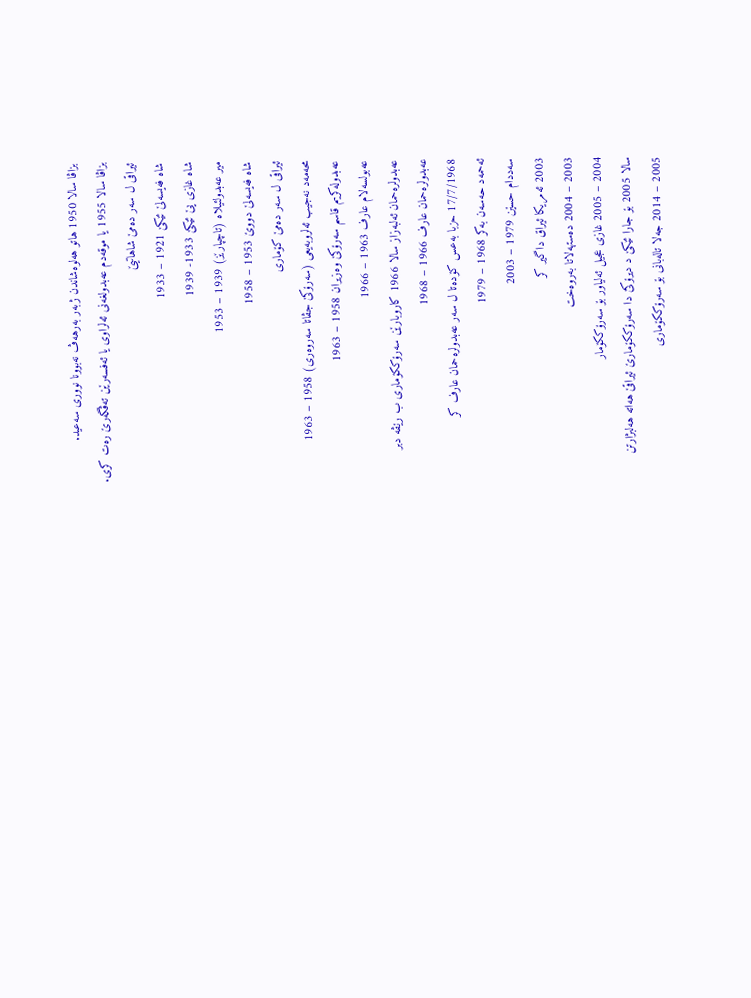بزاڤا سالا 1950 هاتو هه‌لوه‌شاندن ژبه‌ر به‌رهه‌ڤ نه‌بوونا نوورى سه‌عید.
بزاڤا سالا 1955 یا موقه‌دم عه‌بدولغه‌نى ئه‌لراوى یا ئه‌فسه‌رێن ته‌ڤگه‌رێ ره‌ت كرى.
ئیراقى ل سه‌ر ده‌مێ شاهاتیێ
شاه فه‌یسه‌لێ ئێكێ 1921 – 1933
شاه غازى یێ ئێكێ 1933- 1939
میر عه‌بدولئیلاه (تاچپارێز) 1939 – 1953
شاه فه‌یسه‌لێ دووێ 1953 – 1958
ئیراقى ل سه‌ر ده‌مێ كۆمارى
محه‌مه‌د نه‌جیب ئه‌لروبه‌یعى (سه‌رۆكێ جڤاتا سه‌روه‌رى) 1958 – 1963
عه‌بدوله‌كریم قاسم سه‌رۆكێ وه‌زیران 1958 – 1963
عه‌بولسه‌لام عارف 1963 – 1966
عه‌بدولره‌حمان ئه‌لبه‌زاز سالا 1966 كاروبارێن سه‌رۆككۆمارى ب رێڤه‌ دبر
عه‌بدولره‌حمان عارف 1966 – 1968
17/7/1968 حزبا به‌عس كۆده‌تا ل سه‌ر عه‌بدولره‌حمان عارف كر
ئه‌حمه‌د حه‌سه‌ن به‌كر 1968 – 1979
سه‌ددام حسێن 1979 – 2003
2003 ئه‌مریكا ئیراق داگیر كر
2003 – 2004 ده‌ستهه‌لاتا به‌روه‌خت
2004 – 2005 غازى عجیل ئه‌لیاور بۆ سه‌رۆككۆمار
سالا 2005 بۆ جارا ئێكێ د دیرۆكێ دا سه‌رۆككۆمارێ ئیراقێ هه‌اته‌ هه‌لبژارتن
2005 – 2014 جه‌لا تاله‌بانى بۆ سه‌رۆككۆمارى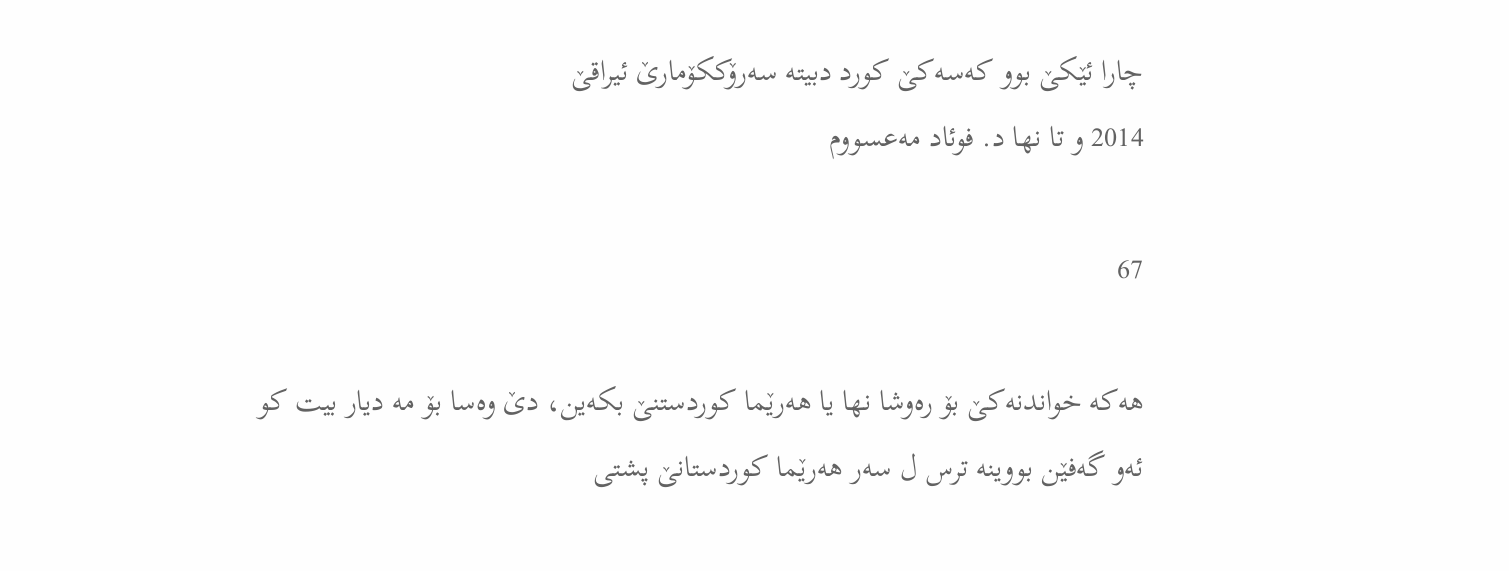چارا ئێكێ بوو كه‌سه‌كێ كورد دبیته‌ سه‌رۆككۆمارێ ئیراقێ
2014 و تا نها د. فوئاد مه‌عسووم

67

هه‌كه‌ خواندنه‌كێ بۆ ره‌وشا نها یا هه‌رێما كوردستنێ بكه‌ین، دێ وه‌سا بۆ مه‌ دیار بیت كو ئه‌و گه‌فێن بووینه‌ ترس ل سه‌ر هه‌رێما كوردستانێ پشتى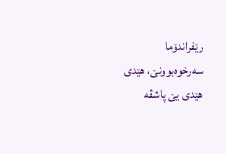رێفراندۆما سه‌رخوه‌بوونێ، هێدى هێدى یێ پاشڤه‌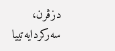دزڤرن، سه‌ركردایه‌تییا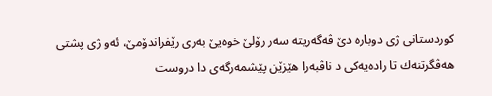كوردستانى ژى دوباره‌ دێ ڤه‌گه‌ریته‌ سه‌ر رۆلێ خوه‌یێ به‌رى رێفراندۆمێ، ئه‌و ژى پشتى هه‌ڤگرتنه‌ك تا راده‌یه‌كى د ناڤبه‌را هێزێن پێشمه‌رگه‌ى دا دروست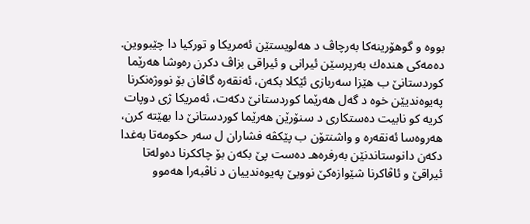بووه‌ و گوهۆرینه‌كا به‌رچاڤ د هه‌لویستێن ئه‌مریكا و توركیا دا چێبووین.
ده‌مه‌كى هنده‌ك به‌رپرسێن ئیرانی و ئیراقی بزاڤ دكرن ره‌وشا هه‌رێما كوردستانێ ب هێزا سه‌ربازى ئێكلا بكه‌ن، ئه‌نقه‌ره‌ گاڤان بۆ نووژه‌نكرنا په‌یوه‌ندیێن خوه‌ د گه‌ل هه‌رێما كوردستانێ دكه‌ت، ئه‌مریكا ژى دوپات كریه‌ كو نابیت ده‌ستكارى د سنۆرێن هه‌رێما كوردستانێ دا بهێته‌ كرن، هه‌روه‌سا ئه‌نقه‌ره‌ و واشنتۆن ب پێكڤه‌ فشاران ل سه‌ر حكومه‌تا به‌غدا دكه‌ن دانوستاندنێن به‌رفره‌هـ ده‌ست پێ بكه‌ن بۆ چاككرنا ده‌وله‌تا ئیراقێ و ئاڤاكرنا شێوازه‌كێ نوویێ په‌یوه‌ندییان د ناڤبه‌را هه‌موو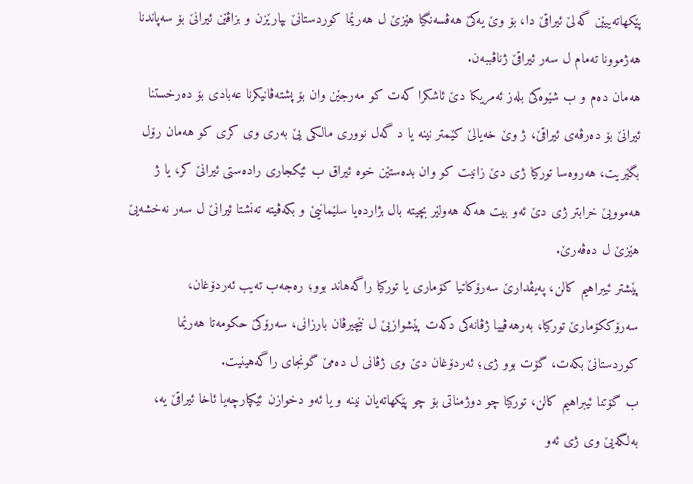پێكهاته‌ییێن گه‌لێ ئیراقێ دا، بۆ وێ یه‌كێ هه‌ڤسه‌نگیا هێزێ ل هه‌رێما كوردستانێ بپارێزن و بزاڤێن ئیرانێ بۆ سه‌پاندنا هه‌ژموونا ته‌مام ل سه‌ر ئیراقێ ژناڤببه‌ن.
هه‌مان ده‌م و ب شێوه‌كێ بله‌ز ئه‌مریكا دێ ئاشكرا كه‌ت كو مه‌رجێن وان بۆ پشته‌ڤانیكرنا عه‌بادى بۆ ده‌رخستنا ئیرانێ بۆ ده‌رڤه‌ى ئیراقێ، ژ وێ خه‌یالێ كێمتر نینه‌ یا د گه‌ل نوورى مالكى یێ به‌رى وى كرى كو هه‌مان رۆل بگێریت، هه‌روه‌سا توركیا ژى دێ زانیت كو وان بده‌ستێن خوه‌ ئیراق ب ئێكجارى راده‌ستى ئیرانێ كر، یا ژ هه‌موویێ خرابتر ژى دێ ئه‌و بیت هه‌كه‌ هه‌ولێر بچیته‌ بال بژارده‌یا سلێمانیێ و بكه‌ڤیته‌ ته‌نشتا ئیرانێ ل سه‌ر نه‌خشه‌یێ هێزێ ل ده‌ڤه‌رێ.
پێشتر ئیبراهیم كالن، په‌یڤدارێ سه‌رۆكاتیا كۆمارى یا توركیا راگه‌هاند بوو؛ ره‌جه‌ب ته‌یب ئه‌ردۆغان، سه‌رۆككۆمارێ توركیا، به‌رهه‌ڤییا ژڤانه‌كى دكه‌ت پێشوازیێ ل نێچیرڤان بارزانى، سه‌رۆكێ حكومه‌تا هه‌رێما كوردستانێ بكه‌ت، گۆت بوو ژى؛ ئه‌ردۆغان دێ وى ژڤانى ل ده‌مێ گونجاى راگه‌هینیت.
ب گۆتنا ئیبراهیم كالن، توركیا چو دوژمناتى بۆ چو پێكهاته‌یان نینه‌ و یا ئه‌و دخوازن ئێكپارچه‌یا ئاخا ئیراقێ یه‌، به‌لگه‌یێ وى ژى ئه‌و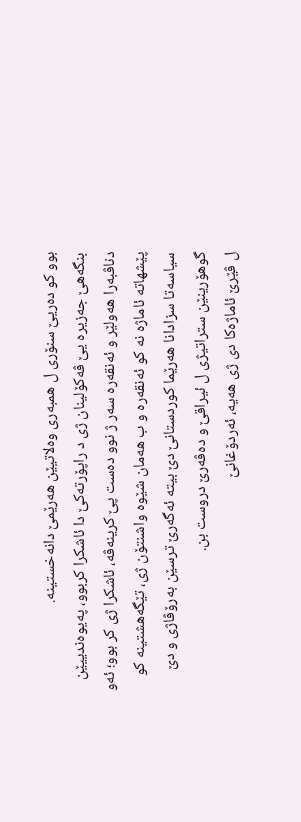بوو كو ده‌ریێ سنۆرى ل همبه‌رى وه‌لاتیێن هه‌رێمێ دانه‌خستینه‌.
بنگه‌هێ جه‌زیره‌ یێ ڤه‌كۆلینان ژى د راپۆرته‌كێ دا ئاشكرا كربوو، په‌یوه‌ندییێن دناڤبه‌را هه‌ولێر و ئه‌نقه‌ره‌ سه‌ر ژ نوو ده‌ست پێ كرینه‌ڤه‌، ئاشكرا ژى كر بوو؛ ئه‌و پێشهاته‌ ئاماژه‌ نه‌ كو ئه‌نقه‌ره‌ و ب هه‌مان شێوه‌ واشنتۆن ژى، تێگه‌هشتینه‌ كو سیاسه‌تا سزادانا هه‌رێما كوردستانێ دێ بیته‌ ئه‌گه‌رێ ترسێن به‌رۆڤاژى و دێ گوهۆرینێن ستراتیژى ل ئیراقێ و ده‌ڤه‌رێ دروست بن.
ل ڤێرێ ئاماژه‌كا دى ژى هه‌یه‌، ئه‌ردۆغانێ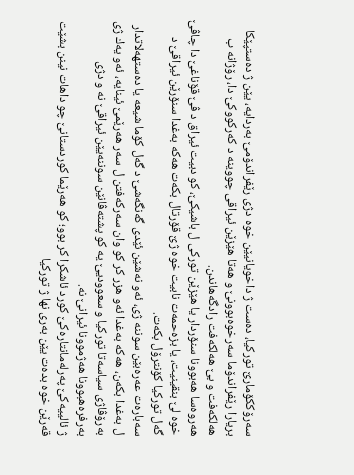سه‌رۆككۆمارێ توركیا، ده‌ست ژ داخویانیێن خوه‌ دژى رێفراندۆمێ به‌ردایه‌، یێن ژ ده‌ستپێكا بریارا رێفراندۆما سه‌رخوه‌بوونێ و هه‌تا هێزێن ئیراقى چووینه‌ د كه‌ركووكێ دا، رۆژانه‌ ب هه‌لكه‌فت و بێ هه‌لكه‌فت رادگه‌هاندن.
هه‌روه‌سا هه‌بوونا سنۆردار یا هێزێن توركى ل باشیكێ، كو دبیت ئیراق د ڤێ قۆناغێ دا چاڤێ خوه‌ لێ بنقینیت، یا بزه‌حمه‌ت نابیت خوه‌ ژێ قۆرتال بكه‌ت هه‌كه‌ به‌غدا سنۆرێن ئیراقێ د گه‌ل توركیا كۆنترۆل بكه‌ت.
سه‌باره‌ت عه‌ره‌بێن سوننه‌ ژى، ئه‌و نه‌شێن ئێدى گه‌نگه‌شێ د گه‌ل كۆما شیعه‌ یا ده‌ستهه‌لاتدار ل به‌غدا بكه‌ن، هه‌كه‌ به‌غدا ئه‌و هزر كر كو وان سه‌ركه‌فتن ل سه‌ر هه‌رێمێ ئینایه‌، ئه‌و یه‌ك ژى به‌رۆڤاژى سیاسه‌تا توركیا و سعوودیێ یه‌ كو پشته‌ڤانێن سوننه‌یێن ئیراقێ نه‌ و دژى به‌رفره‌هبوونا هه‌ژموونا ئیرانێ نه‌.
ژ ئالییه‌كێ په‌رله‌مانتاره‌كێ كورد ئاشكرا كر بوو؛ كو هه‌رێما كوردستانێ چو داهات نینن بشێت قه‌رێن خوه‌ بده‌ت یێن به‌رى نها ژ توركیا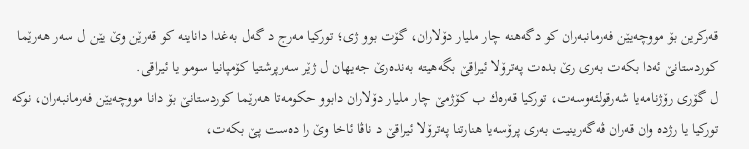قه‌ركرین بۆ مووچه‌یێن فه‌رمانبه‌ران كو دگه‌هنه‌ چار ملیار دۆلاران، گۆت بوو ژى؛ توركیا مه‌رج د گه‌ل به‌غدا داناینه‌ كو قه‌رێن وێ یێن ل سه‌ر هه‌رێما كوردستانێ ئه‌دا بكه‌ت به‌رى رێ بده‌ت په‌ترۆلا ئیراقێ بگه‌هیته‌ به‌نده‌رێ جه‌یهان ل ژێر سه‌رپرشتیا كۆمپانیا سومو یا ئیراقى.
ل گۆرى رۆژنامه‌یا شه‌رقولئه‌وسه‌ت، توركیا قه‌ره‌ك ب كۆژمێ چار ملیار دۆلاران دابوو حكومه‌تا هه‌رێما كوردستانێ بۆ دانا مووچه‌یێن فه‌رمانبه‌ران، نوكه‌ توركیا یا رژده‌ وان قه‌ران ڤه‌گه‌رینیت به‌رى پرۆسه‌یا هنارتنا په‌ترۆلا ئیراقێ د ناڤا ئاخا وێ را ده‌ست پێ بكه‌ت،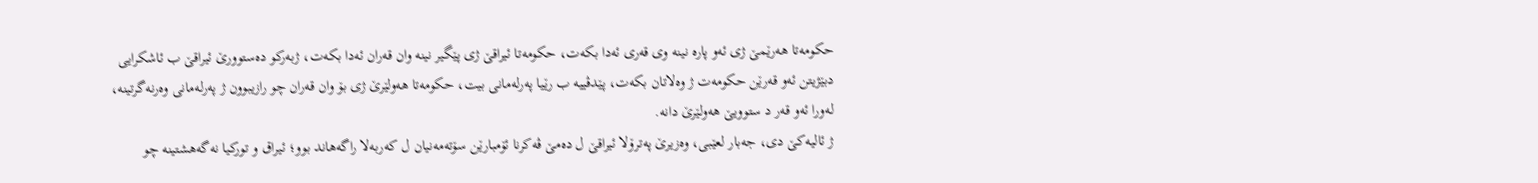حكومه‌تا هه‌رێمێ ژى ئه‌و پاره‌ نینه‌ وى قه‌رى ئه‌دا بكه‌ت، حكومه‌تا ئیراقێ ژى پێگیر نینه‌ وان قه‌ران ئه‌دا بكه‌ت، ژبه‌ركو ده‌ستوورێ ئیراقێ ب ئاشكرایى دبێژیتن ئه‌و قه‌رێن حكومه‌ت ژ وه‌لاتان بكه‌ت، پێدڤییه‌ ب رێیا په‌رله‌مانى بیت، حكومه‌تا هه‌ولێرێ ژى بۆ وان قه‌ران چو رازیبوون ژ په‌رله‌مانى وه‌رنه‌گرتینه‌، له‌ورا ئه‌و قه‌ر د ستوویێ هه‌ولێرێ دانه‌.
ژ ئالیه‌كێ دى، جه‌بار لعێبى، وه‌زیرێ په‌ترۆلا ئیراقێ ل ده‌مێ ڤه‌كرنا ئۆمبارێن سۆته‌مه‌نیان ل كه‌ربه‌لا راگه‌هاند بوو؛ ئیراق و توركیا نه‌گه‌هشتینه‌ چو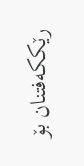رێككه‌فتنان بۆ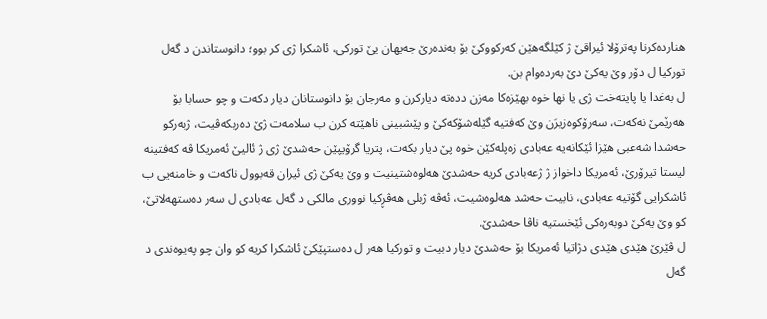هنارده‌كرنا په‌ترۆلا ئیراقێ ژ كێلگه‌هێن كه‌ركووكێ بۆ به‌نده‌رێ جه‌یهان یێ توركى، ئاشكرا ژى كر بوو؛ دانوستاندن د گه‌ل توركیا ل دۆر وێ یه‌كێ دێ به‌رده‌وام بن.
ل به‌غدا یا پایته‌خت ژى یا نها خوه‌ بهێزه‌كا مه‌زن دده‌ته‌ دیاركرن و مه‌رجان بۆ دانوستانان دیار دكه‌ت و چو حسابا بۆ هه‌رێمێ نه‌كه‌ت، سه‌رۆكوه‌زیرَن وێ كه‌فتیه‌ گێله‌شۆكه‌كێ و پێشبینى ناهێته‌ كرن ب سلامه‌ت ژێ ده‌ربكه‌ڤیت، ژبه‌ركو حه‌شدا شه‌عبى هێزا ئێكانه‌یه‌ عه‌بادى زه‌پله‌كێن خوه‌ پێ دیار بكه‌ت، پتریا گرۆیپێن حه‌شدێ ژى ژ ئالیێ ئه‌مریكا ڤه‌ كه‌فتینه‌ لیستا تیرۆرێ، ئه‌مریكا داخواز ژ ژعه‌بادى كریه‌ حه‌شدێ هه‌لوه‌شتینیت و وێ یه‌كێ ژى ئیران قه‌بوول ناكه‌ت و خامنه‌یى ب ئاشكرایى گۆتیه‌ عه‌بادى، نابیت حه‌شد هه‌لوه‌شیت، ئه‌ڤه‌ ژبلى هه‌ڤڕكیا نوورى مالكى د گه‌ل عه‌بادى ل سه‌ر ده‌ستهه‌لاتێ، كو وێ یه‌كێ دوبه‌ره‌كى ئێخستیه‌ ناڤا حه‌شدێ.
ل ڤێرێ هێدى هێدى دژاتیا ئه‌مریكا بۆ حه‌شدێ دیار دبیت و توركیا هه‌ر ل ده‌ستپێكێ ئاشكرا كریه‌ كو وان چو په‌یوه‌ندى د گه‌ل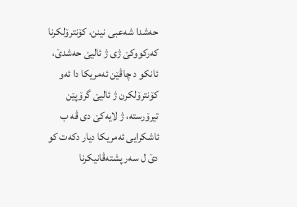حه‌شدا شه‌عبى نینن، كۆنترۆلكرنا كه‌ركووكێ ژى ژ ئالیێ حه‌شدێ، ئانكو د چاڤێن ئه‌مریكا دا ئه‌و كۆنترۆلكرن ژ ئالیێ گرۆپێن تیرۆرسته‌، ژ لایه‌كێ دى ڤه‌ ب ئاشكرایى ئه‌مریكا دیار دكه‌ت كو دێ ل سه‌ر پشته‌ڤانیكرنا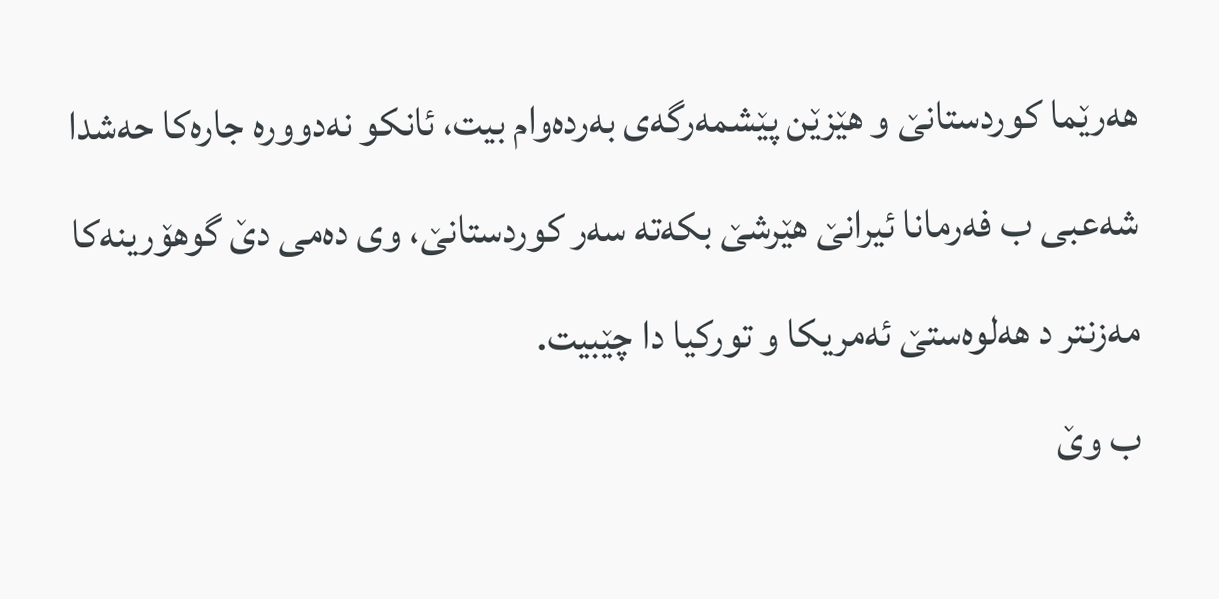هه‌رێما كوردستانێ و هێزێن پێشمه‌رگه‌ى به‌رده‌وام بیت، ئانكو نه‌دووره‌ جاره‌كا حه‌شدا شه‌عبى ب فه‌رمانا ئیرانێ هێرشێ بكه‌ته‌ سه‌ر كوردستانێ، وى ده‌مى دێ گوهۆرینه‌كا مه‌زنتر د هه‌لوه‌ستێ ئه‌مریكا و توركیا دا چێبیت.
ب وێ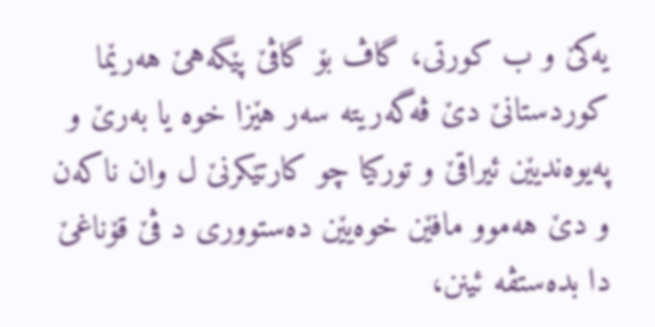یه‌كێ و ب كورتى، گاڤ بۆ گاڤێ پێگه‌هێ هه‌رێما كوردستانێ دێ ڤه‌گه‌ریته‌ سه‌ر هێزا خوه‌ یا به‌رێ و په‌یوه‌ندیێن ئیراقێ و توركیا چو كارتێكرنێ ل وان ناكه‌ن و دێ هه‌موو مافێن خوه‌یێن ده‌ستوورى د ڤێ قۆناغێ دا بده‌ستڤه‌ ئینن،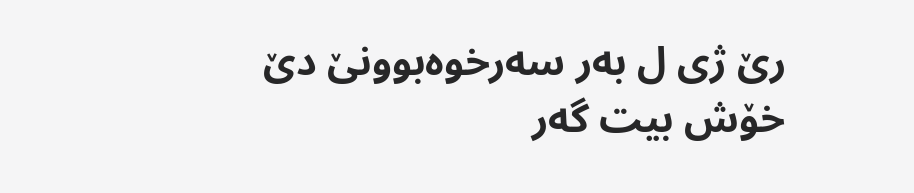رێ ژى ل به‌ر سه‌رخوه‌بوونێ دێ خۆش بیت گه‌ر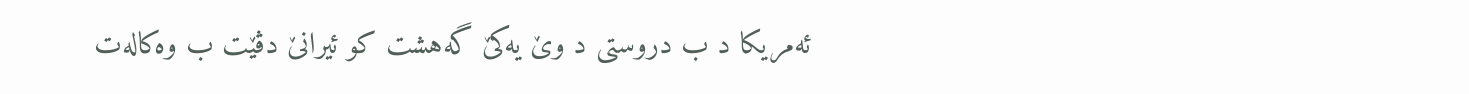ئه‌مریكا د ب دروستى د وێ یه‌كێ گه‌هشت كو ئیرانێ دڤێت ب وه‌كاله‌ت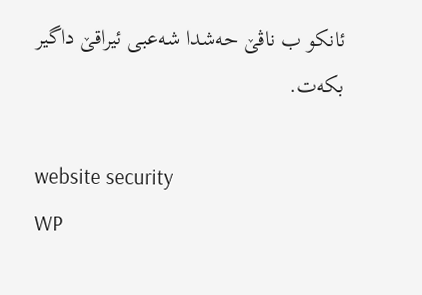ئانكو ب ناڤێ حه‌شدا شه‌عبى ئیراقێ داگیر بكه‌ت.

website security
WP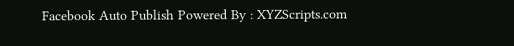Facebook Auto Publish Powered By : XYZScripts.com